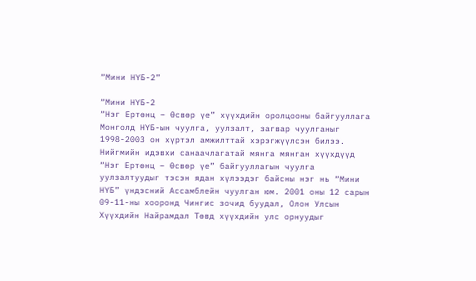“Мини НҮБ-2”

“Мини НҮБ-2
“Нэг Ертөнц – Өсвөр үе” хүүхдийн оролцооны байгууллага Монголд НҮБ-ын чуулга, уулзалт, загвар чуулганыг 1998-2003 он хүртэл амжилттай хэрэгжүүлсэн билээ. Нийгмийн идэвхи санаачлагатай мянга мянган хүүхдүүд “Нэг Ертөнц – Өсвөр үе” байгууллагын чуулга уулзалтуудыг тэсэн ядан хүлээдэг байсны нэг нь “Мини НҮБ” үндэсний Ассамблейн чуулган юм. 2001 оны 12 сарын 09-11-ны хооронд Чингис зочид буудал, Олон Улсын Хүүхдийн Найрамдал Төвд хүүхдийн улс орнуудыг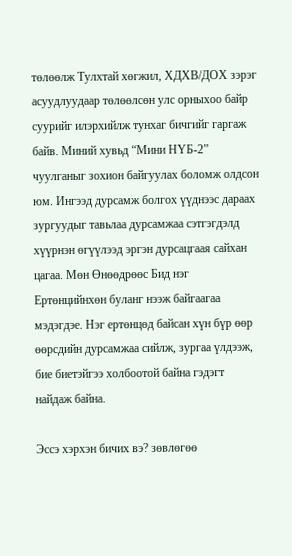төлөөлж Тулхтай хөгжил, ХДХВ/ДОХ зэрэг асуудлуудаар төлөөлсөн улс орныхоо байр суурийг илэрхийлж тунхаг бичгийг гаргаж байв. Миний хувьд “Мини НҮБ-2” чуулганыг зохион байгуулах боломж олдсон юм. Ингээд дурсамж болгох үүднээс дараах зургуудыг тавьлаа дурсамжаа сэтгэгдэлд хүүрнэн өгүүлээд эргэн дурсацгаая сайхан цагаа. Мөн Өнөөдрөөс Бид нэг Ертөнцийнхөн буланг нээж байгаагаа мэдэгдэе. Нэг ертөнцөд байсан хүн бүр өөр өөрсдийн дурсамжаа сийлж, зургаа үлдээж, бие биетэйгээ холбоотой байна гэдэгт найдаж байна.

Эссэ хэрхэн бичих вэ? зөвлөгөө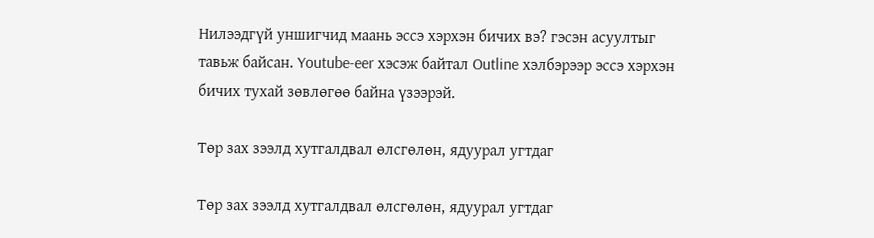Нилээдгүй уншигчид маань эссэ хэрхэн бичих вэ? гэсэн асуултыг тавьж байсан. Youtube-eer хэсэж байтал Outline хэлбэрээр эссэ хэрхэн бичих тухай зөвлөгөө байна үзээрэй.

Төр зах зээлд хутгалдвал өлсгөлөн, ядуурал угтдаг

Төр зах зээлд хутгалдвал өлсгөлөн, ядуурал угтдаг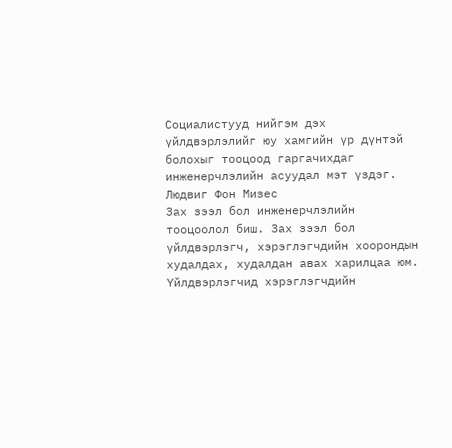Социалистууд нийгэм дэх үйлдвэрлэлийг юу хамгийн үр дүнтэй болохыг тооцоод гаргачихдаг инженерчлэлийн асуудал мэт үздэг. Людвиг Фон Мизес
Зах зээл бол инженерчлэлийн тооцоолол биш. Зах зээл бол үйлдвэрлэгч, хэрэглэгчдийн хоорондын худалдах, худалдан авах харилцаа юм. Үйлдвэрлэгчид хэрэглэгчдийн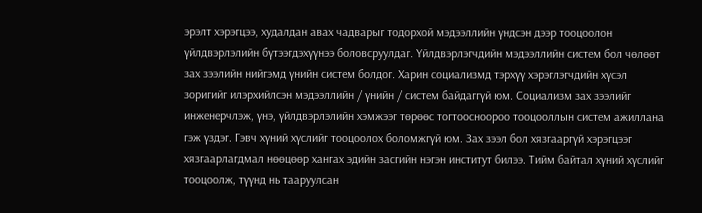эрэлт хэрэгцээ, худалдан авах чадварыг тодорхой мэдээллийн үндсэн дээр тооцоолон үйлдвэрлэлийн бүтээгдэхүүнээ боловсруулдаг. Үйлдвэрлэгчдийн мэдээллийн систем бол чөлөөт зах зээлийн нийгэмд үнийн систем болдог. Харин социализмд тэрхүү хэрэглэгчдийн хүсэл зоригийг илэрхийлсэн мэдээллийн / үнийн / систем байдаггүй юм. Социализм зах зээлийг инженерчлэж, үнэ, үйлдвэрлэлийн хэмжээг төрөөс тогтоосноороо тооцооллын систем ажиллана гэж үздэг. Гэвч хүний хүслийг тооцоолох боломжгүй юм. Зах зээл бол хязгааргүй хэрэгцээг хязгаарлагдмал нөөцөөр хангах эдийн засгийн нэгэн институт билээ. Тийм байтал хүний хүслийг тооцоолж, түүнд нь тааруулсан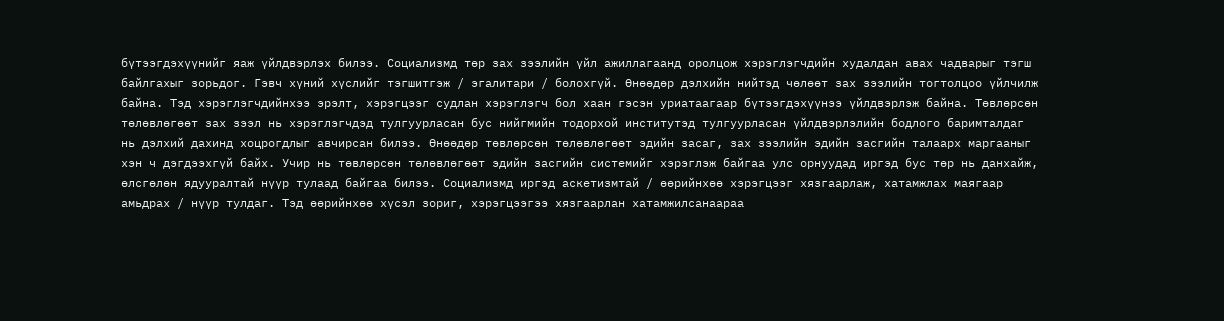бүтээгдэхүүнийг яаж үйлдвэрлэх билээ. Социализмд төр зах зээлийн үйл ажиллагаанд оролцож хэрэглэгчдийн худалдан авах чадварыг тэгш байлгахыг зорьдог. Гэвч хүний хүслийг тэгшитгэж / эгалитари / болохгүй. Өнөөдөр дэлхийн нийтэд чөлөөт зах зээлийн тогтолцоо үйлчилж байна. Тэд хэрэглэгчдийнхээ эрэлт, хэрэгцээг судлан хэрэглэгч бол хаан гэсэн уриатаагаар бүтээгдэхүүнээ үйлдвэрлэж байна. Төвлөрсөн төлөвлөгөөт зах зээл нь хэрэглэгчдэд тулгуурласан бус нийгмийн тодорхой институтэд тулгуурласан үйлдвэрлэлийн бодлого баримталдаг нь дэлхий дахинд хоцрогдлыг авчирсан билээ. Өнөөдөр төвлөрсөн төлөвлөгөөт эдийн засаг, зах зээлийн эдийн засгийн талаарх маргааныг хэн ч дэгдээхгүй байх. Учир нь төвлөрсөн төлөвлөгөөт эдийн засгийн системийг хэрэглэж байгаа улс орнуудад иргэд бус төр нь данхайж, өлсгөлөн ядууралтай нүүр тулаад байгаа билээ. Социализмд иргэд аскетизмтай / өөрийнхөө хэрэгцээг хязгаарлаж, хатамжлах маягаар амьдрах / нүүр тулдаг. Тэд өөрийнхөө хүсэл зориг, хэрэгцээгээ хязгаарлан хатамжилсанаараа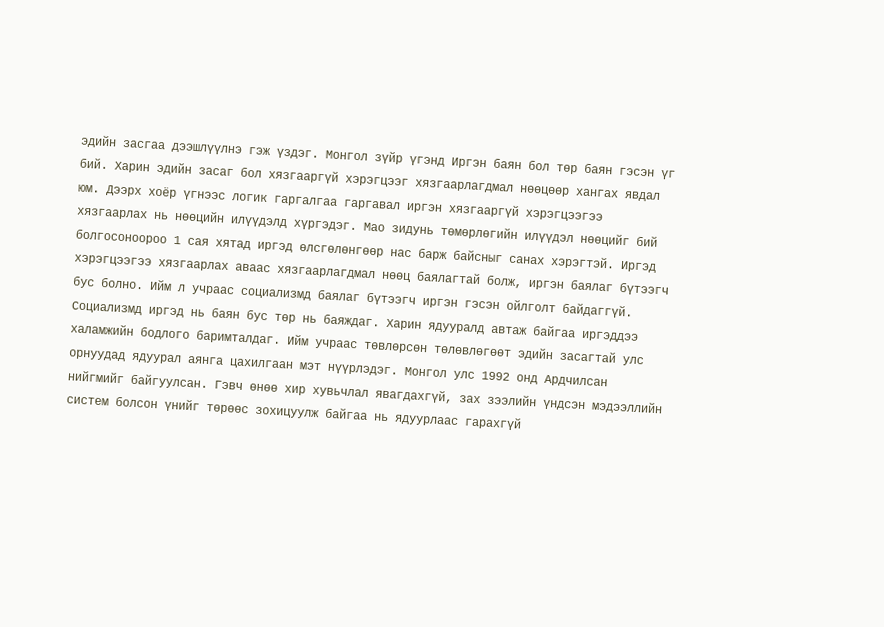эдийн засгаа дээшлүүлнэ гэж үздэг. Монгол зүйр үгэнд Иргэн баян бол төр баян гэсэн үг бий. Харин эдийн засаг бол хязгааргүй хэрэгцээг хязгаарлагдмал нөөцөөр хангах явдал юм. Дээрх хоёр үгнээс логик гаргалгаа гаргавал иргэн хязгааргүй хэрэгцээгээ хязгаарлах нь нөөцийн илүүдэлд хүргэдэг. Мао зидунь төмөрлөгийн илүүдэл нөөцийг бий болгосоноороо 1 сая хятад иргэд өлсгөлөнгөөр нас барж байсныг санах хэрэгтэй. Иргэд хэрэгцээгээ хязгаарлах аваас хязгаарлагдмал нөөц баялагтай болж, иргэн баялаг бүтээгч бус болно. Ийм л учраас социализмд баялаг бүтээгч иргэн гэсэн ойлголт байдаггүй. Социализмд иргэд нь баян бус төр нь баяждаг. Харин ядууралд автаж байгаа иргэддээ халамжийн бодлого баримталдаг. Ийм учраас төвлөрсөн төлөвлөгөөт эдийн засагтай улс орнуудад ядуурал аянга цахилгаан мэт нүүрлэдэг. Монгол улс 1992 онд Ардчилсан нийгмийг байгуулсан. Гэвч өнөө хир хувьчлал явагдахгүй, зах зээлийн үндсэн мэдээллийн систем болсон үнийг төрөөс зохицуулж байгаа нь ядуурлаас гарахгүй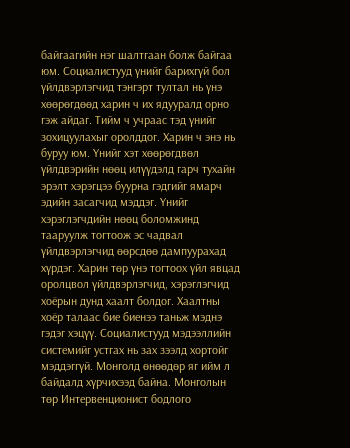байгаагийн нэг шалтгаан болж байгаа юм. Социалистууд үнийг барихгүй бол үйлдвэрлэгчид тэнгэрт тултал нь үнэ хөөрөгдөөд харин ч их ядууралд орно гэж айдаг. Тийм ч учраас тэд үнийг зохицуулахыг оролддог. Харин ч энэ нь буруу юм. Үнийг хэт хөөрөгдвөл үйлдвэрийн нөөц илүүдэлд гарч тухайн эрэлт хэрэгцээ буурна гэдгийг ямарч эдийн засагчид мэддэг. Үнийг хэрэглэгчдийн нөөц боломжинд тааруулж тогтоож эс чадвал үйлдвэрлэгчид өөрсдөө дампуурахад хүрдэг. Харин төр үнэ тогтоох үйл явцад оролцвол үйлдвэрлэгчид, хэрэглэгчид хоёрын дунд хаалт болдог. Хаалтны хоёр талаас бие биенээ таньж мэднэ гэдэг хэцүү. Социалистууд мэдээллийн системийг устгах нь зах зээлд хортойг мэддэггүй. Монголд өнөөдөр яг ийм л байдалд хүрчихээд байна. Монголын төр Интервенционист бодлого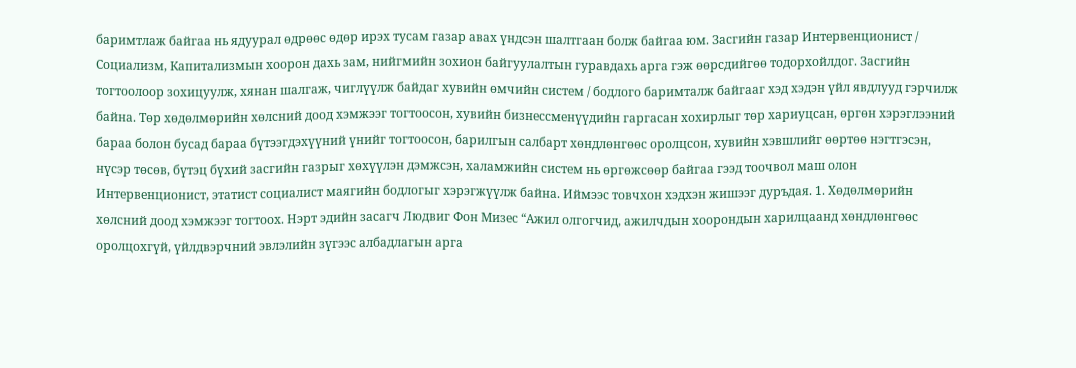баримтлаж байгаа нь ядуурал өдрөөс өдөр ирэх тусам газар авах үндсэн шалтгаан болж байгаа юм. Засгийн газар Интервенционист / Социализм, Капитализмын хоорон дахь зам, нийгмийн зохион байгуулалтын гуравдахь арга гэж өөрсдийгөө тодорхойлдог. Засгийн тогтоолоор зохицуулж, хянан шалгаж, чиглүүлж байдаг хувийн өмчийн систем / бодлого баримталж байгааг хэд хэдэн үйл явдлууд гэрчилж байна. Төр хөдөлмөрийн хөлсний доод хэмжээг тогтоосон, хувийн бизнессменүүдийн гаргасан хохирлыг төр хариуцсан, өргөн хэрэглээний бараа болон бусад бараа бүтээгдэхүүний үнийг тогтоосон, барилгын салбарт хөндлөнгөөс оролцсон, хувийн хэвшлийг өөртөө нэгтгэсэн, нүсэр төсөв, бүтэц бүхий засгийн газрыг хөхүүлэн дэмжсэн, халамжийн систем нь өргөжсөөр байгаа гээд тоочвол маш олон Интервенционист, этатист социалист маягийн бодлогыг хэрэгжүүлж байна. Иймээс товчхон хэдхэн жишээг дуръдая. 1. Хөдөлмөрийн хөлсний доод хэмжээг тогтоох. Нэрт эдийн засагч Людвиг Фон Мизес “Ажил олгогчид, ажилчдын хоорондын харилцаанд хөндлөнгөөс оролцохгүй, үйлдвэрчний эвлэлийн зүгээс албадлагын арга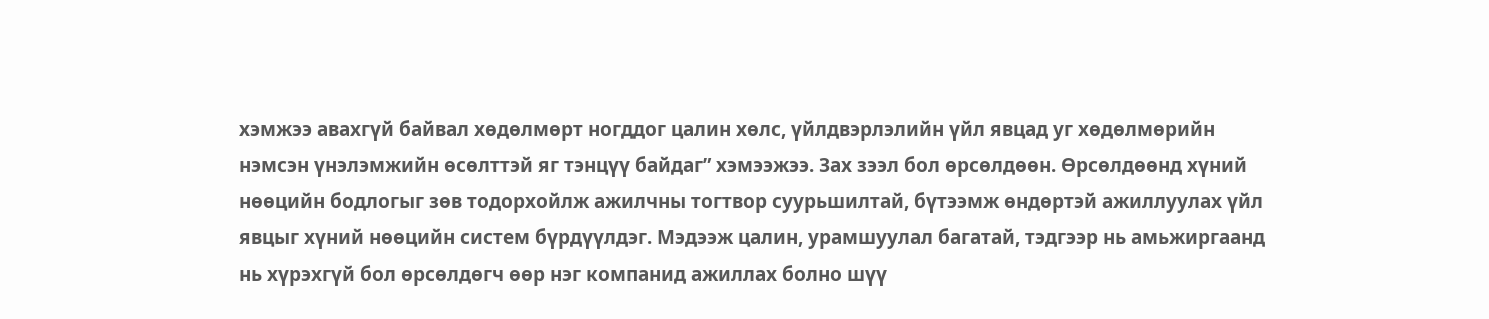хэмжээ авахгүй байвал хөдөлмөрт ногддог цалин хөлс, үйлдвэрлэлийн үйл явцад уг хөдөлмөрийн нэмсэн үнэлэмжийн өсөлттэй яг тэнцүү байдаг” хэмээжээ. Зах зээл бол өрсөлдөөн. Өрсөлдөөнд хүний нөөцийн бодлогыг зөв тодорхойлж ажилчны тогтвор суурьшилтай, бүтээмж өндөртэй ажиллуулах үйл явцыг хүний нөөцийн систем бүрдүүлдэг. Мэдээж цалин, урамшуулал багатай, тэдгээр нь амьжиргаанд нь хүрэхгүй бол өрсөлдөгч өөр нэг компанид ажиллах болно шүү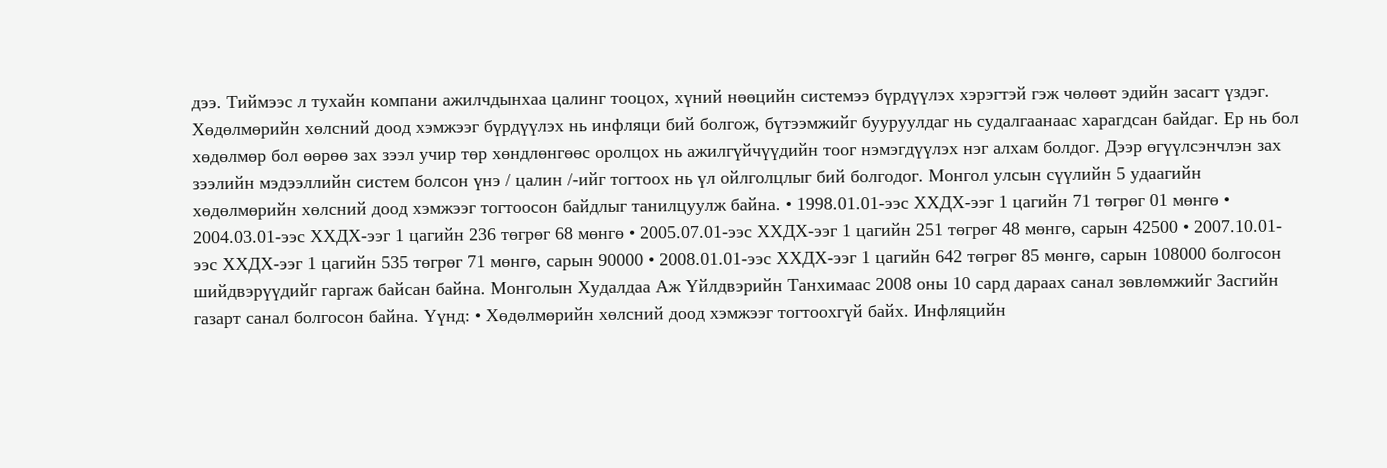дээ. Тиймээс л тухайн компани ажилчдынхаа цалинг тооцох, хүний нөөцийн системээ бүрдүүлэх хэрэгтэй гэж чөлөөт эдийн засагт үздэг. Хөдөлмөрийн хөлсний доод хэмжээг бүрдүүлэх нь инфляци бий болгож, бүтээмжийг бууруулдаг нь судалгаанаас харагдсан байдаг. Ер нь бол хөдөлмөр бол өөрөө зах зээл учир төр хөндлөнгөөс оролцох нь ажилгүйчүүдийн тоог нэмэгдүүлэх нэг алхам болдог. Дээр өгүүлсэнчлэн зах зээлийн мэдээллийн систем болсон үнэ / цалин /-ийг тогтоох нь үл ойлголцлыг бий болгодог. Монгол улсын сүүлийн 5 удаагийн хөдөлмөрийн хөлсний доод хэмжээг тогтоосон байдлыг танилцуулж байна. • 1998.01.01-ээс ХХДХ-ээг 1 цагийн 71 төгрөг 01 мөнгө • 2004.03.01-ээс ХХДХ-ээг 1 цагийн 236 төгрөг 68 мөнгө • 2005.07.01-ээс ХХДХ-ээг 1 цагийн 251 төгрөг 48 мөнгө, сарын 42500 • 2007.10.01-ээс ХХДХ-ээг 1 цагийн 535 төгрөг 71 мөнгө, сарын 90000 • 2008.01.01-ээс ХХДХ-ээг 1 цагийн 642 төгрөг 85 мөнгө, сарын 108000 болгосон шийдвэрүүдийг гаргаж байсан байна. Монголын Худалдаа Аж Үйлдвэрийн Танхимаас 2008 оны 10 сард дараах санал зөвлөмжийг Засгийн газарт санал болгосон байна. Үүнд: • Хөдөлмөрийн хөлсний доод хэмжээг тогтоохгүй байх. Инфляцийн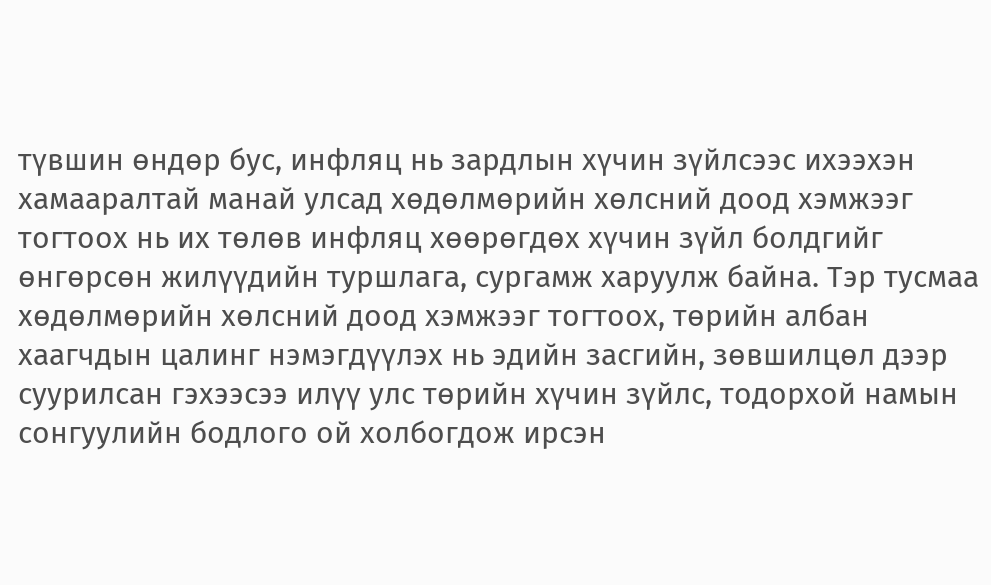түвшин өндөр бус, инфляц нь зардлын хүчин зүйлсээс ихээхэн хамааралтай манай улсад хөдөлмөрийн хөлсний доод хэмжээг тогтоох нь их төлөв инфляц хөөрөгдөх хүчин зүйл болдгийг өнгөрсөн жилүүдийн туршлага, сургамж харуулж байна. Тэр тусмаа хөдөлмөрийн хөлсний доод хэмжээг тогтоох, төрийн албан хаагчдын цалинг нэмэгдүүлэх нь эдийн засгийн, зөвшилцөл дээр суурилсан гэхээсээ илүү улс төрийн хүчин зүйлс, тодорхой намын сонгуулийн бодлого ой холбогдож ирсэн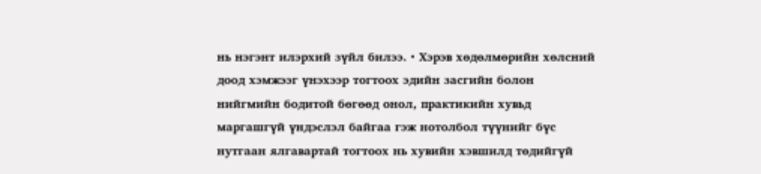нь нэгэнт илэрхий зүйл билээ. • Хэрэв хөдөлмөрийн хөлсний доод хэмжээг үнэхээр тогтоох эдийн засгийн болон нийгмийн бодитой бөгөөд онол, практикийн хувьд маргашгүй үндэслэл байгаа гэж нотолбол түүнийг бүс нутгаан ялгавартай тогтоох нь хувийн хэвшилд төдийгүй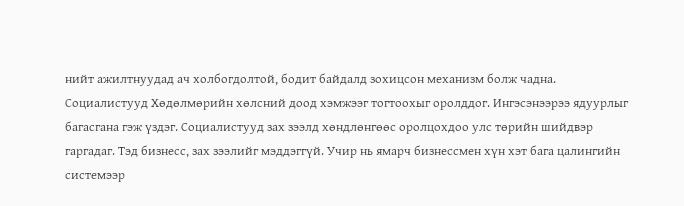нийт ажилтнуудад ач холбогдолтой, бодит байдалд зохицсон механизм болж чадна. Социалистууд Хөдөлмөрийн хөлсний доод хэмжээг тогтоохыг оролддог. Ингэсэнээрээ ядуурлыг багасгана гэж үздэг. Социалистууд зах зээлд хөндлөнгөөс оролцохдоо улс төрийн шийдвэр гаргадаг. Тэд бизнесс, зах зээлийг мэддэггүй. Учир нь ямарч бизнессмен хүн хэт бага цалингийн системээр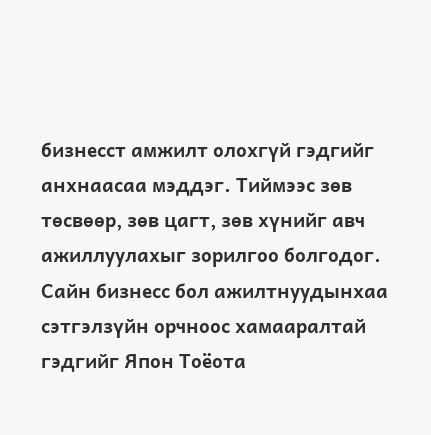бизнесст амжилт олохгүй гэдгийг анхнаасаа мэддэг. Тиймээс зөв төсвөөр, зөв цагт, зөв хүнийг авч ажиллуулахыг зорилгоо болгодог. Сайн бизнесс бол ажилтнуудынхаа сэтгэлзүйн орчноос хамааралтай гэдгийг Япон Тоёота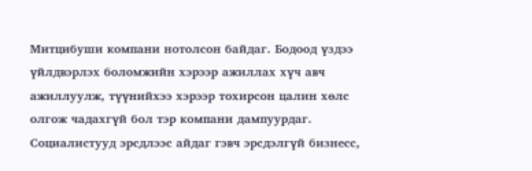Митцибуши компани нотолсон байдаг. Бодоод үздээ үйлдвэрлэх боломжийн хэрээр ажиллах хүч авч ажиллуулж, түүнийхээ хэрээр тохирсон цалин хөлс олгож чадахгүй бол тэр компани дампуурдаг. Социалистууд эрсдлээс айдаг гэвч эрсдэлгүй бизнесс,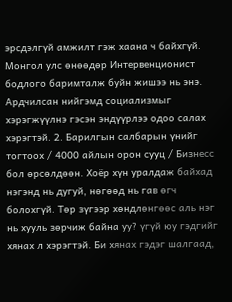эрсдэлгүй амжилт гэж хаана ч байхгүй. Монгол улс өнөөдөр Интервенционист бодлого баримталж буйн жишээ нь энэ. Ардчилсан нийгэмд социализмыг хэрэгжүүлнэ гэсэн эндүүрлээ одоо салах хэрэгтэй. 2. Барилгын салбарын үнийг тогтоох / 4000 айлын орон сууц / Бизнесс бол өрсөлдөөн. Хоёр хүн уралдаж байхад нэгэнд нь дугуй, нөгөөд нь гав өгч болохгүй. Төр зүгээр хөндлөнгөөс аль нэг нь хууль зөрчиж байна уу? үгүй юу гэдгийг хянах л хэрэгтэй. Би хянах гэдэг шалгаад,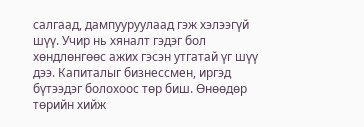салгаад, дампууруулаад гэж хэлээгүй шүү. Учир нь хяналт гэдэг бол хөндлөнгөөс ажих гэсэн утгатай үг шүү дээ. Капиталыг бизнессмен, иргэд бүтээдэг болохоос төр биш. Өнөөдөр төрийн хийж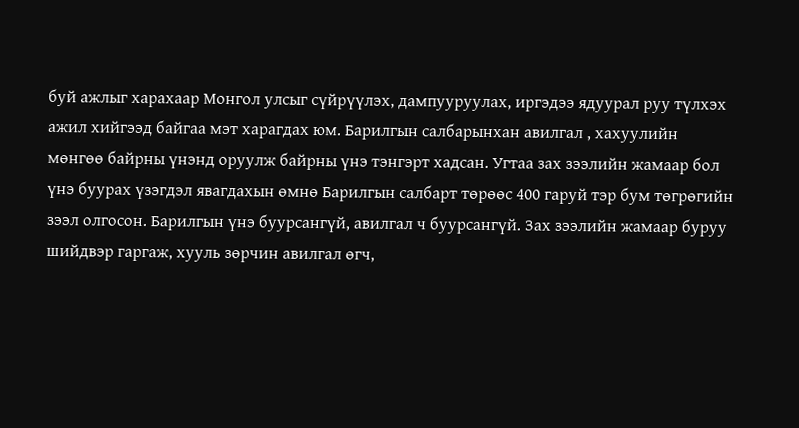буй ажлыг харахаар Монгол улсыг сүйрүүлэх, дампууруулах, иргэдээ ядуурал руу түлхэх ажил хийгээд байгаа мэт харагдах юм. Барилгын салбарынхан авилгал , хахуулийн мөнгөө байрны үнэнд оруулж байрны үнэ тэнгэрт хадсан. Угтаа зах зээлийн жамаар бол үнэ буурах үзэгдэл явагдахын өмнө Барилгын салбарт төрөөс 400 гаруй тэр бум төгрөгийн зээл олгосон. Барилгын үнэ буурсангүй, авилгал ч буурсангүй. Зах зээлийн жамаар буруу шийдвэр гаргаж, хууль зөрчин авилгал өгч,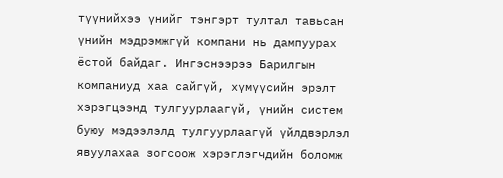түүнийхээ үнийг тэнгэрт тултал тавьсан үнийн мэдрэмжгүй компани нь дампуурах ёстой байдаг. Ингэснээрээ Барилгын компаниуд хаа сайгүй, хүмүүсийн эрэлт хэрэгцээнд тулгуурлаагүй, үнийн систем буюу мэдээлэлд тулгуурлаагүй үйлдвэрлэл явуулахаа зогсоож хэрэглэгчдийн боломж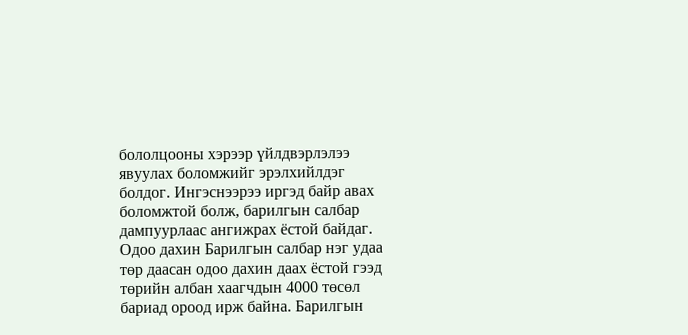бололцооны хэрээр үйлдвэрлэлээ явуулах боломжийг эрэлхийлдэг болдог. Ингэснээрээ иргэд байр авах боломжтой болж, барилгын салбар дампуурлаас ангижрах ёстой байдаг. Одоо дахин Барилгын салбар нэг удаа төр даасан одоо дахин даах ёстой гээд төрийн албан хаагчдын 4000 төсөл бариад ороод ирж байна. Барилгын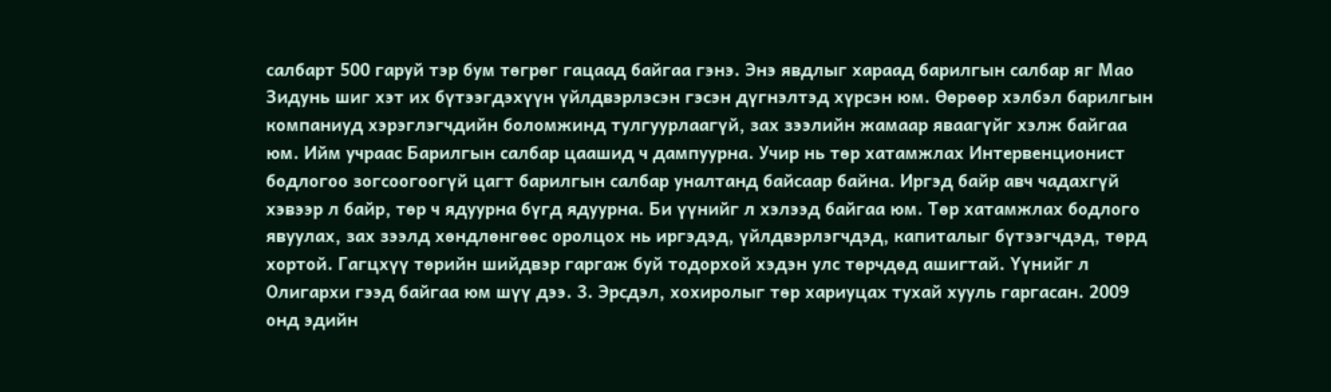салбарт 500 гаруй тэр бум төгрөг гацаад байгаа гэнэ. Энэ явдлыг хараад барилгын салбар яг Мао Зидунь шиг хэт их бүтээгдэхүүн үйлдвэрлэсэн гэсэн дүгнэлтэд хүрсэн юм. Өөрөөр хэлбэл барилгын компаниуд хэрэглэгчдийн боломжинд тулгуурлаагүй, зах зээлийн жамаар яваагүйг хэлж байгаа юм. Ийм учраас Барилгын салбар цаашид ч дампуурна. Учир нь төр хатамжлах Интервенционист бодлогоо зогсоогоогүй цагт барилгын салбар уналтанд байсаар байна. Иргэд байр авч чадахгүй хэвээр л байр, төр ч ядуурна бүгд ядуурна. Би үүнийг л хэлээд байгаа юм. Төр хатамжлах бодлого явуулах, зах зээлд хөндлөнгөөс оролцох нь иргэдэд, үйлдвэрлэгчдэд, капиталыг бүтээгчдэд, төрд хортой. Гагцхүү төрийн шийдвэр гаргаж буй тодорхой хэдэн улс төрчдөд ашигтай. Үүнийг л Олигархи гээд байгаа юм шүү дээ. 3. Эрсдэл, хохиролыг төр хариуцах тухай хууль гаргасан. 2009 онд эдийн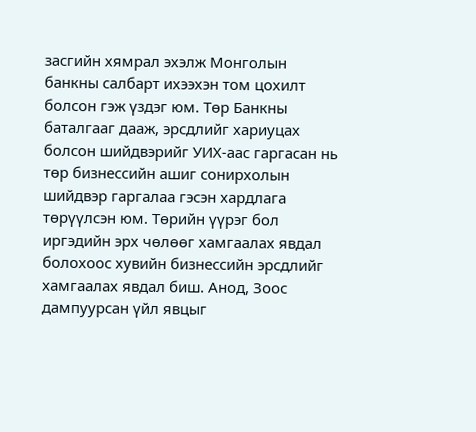засгийн хямрал эхэлж Монголын банкны салбарт ихээхэн том цохилт болсон гэж үздэг юм. Төр Банкны баталгааг дааж, эрсдлийг хариуцах болсон шийдвэрийг УИХ-аас гаргасан нь төр бизнессийн ашиг сонирхолын шийдвэр гаргалаа гэсэн хардлага төрүүлсэн юм. Төрийн үүрэг бол иргэдийн эрх чөлөөг хамгаалах явдал болохоос хувийн бизнессийн эрсдлийг хамгаалах явдал биш. Анод, Зоос дампуурсан үйл явцыг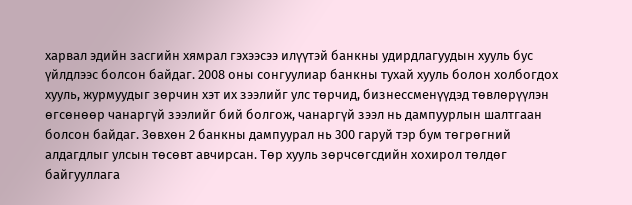харвал эдийн засгийн хямрал гэхээсээ илүүтэй банкны удирдлагуудын хууль бус үйлдлээс болсон байдаг. 2008 оны сонгуулиар банкны тухай хууль болон холбогдох хууль, журмуудыг зөрчин хэт их зээлийг улс төрчид, бизнессменүүдэд төвлөрүүлэн өгсөнөөр чанаргүй зээлийг бий болгож, чанаргүй зээл нь дампуурлын шалтгаан болсон байдаг. Зөвхөн 2 банкны дампуурал нь 300 гаруй тэр бум төгрөгний алдагдлыг улсын төсөвт авчирсан. Төр хууль зөрчсөгсдийн хохирол төлдөг байгууллага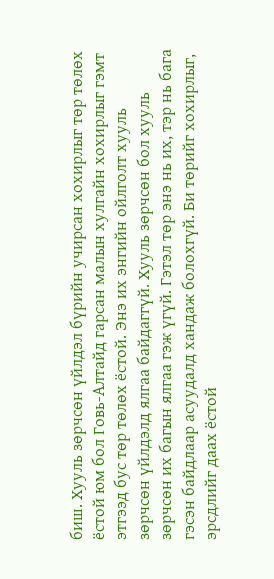биш. Хууль зөрчсөн үйлдэл бүрийн учирсан хохирлыг төр төлөх ёстой юм бол Говь-Алтайд гарсан малын хулгайн хохирлыг гэмт этгээд бус төр төлөх ёстой. Энэ их энгийн ойлголт хууль зөрчсөн үйлдэлд ялгаа байдаггүй. Хууль зөрчсөн бол хууль зөрчсөн их багын ялгаа гэж үгүй. Гэтэл төр энэ нь их, тэр нь бага гэсэн байдлаар асуудалд хандаж болохгүй. Би төрийг хохирлыг, эрсдлийг даах ёстой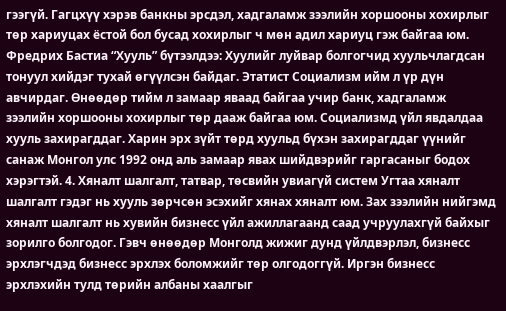гээгүй. Гагцхүү хэрэв банкны эрсдэл, хадгаламж зээлийн хоршооны хохирлыг төр хариуцах ёстой бол бусад хохирлыг ч мөн адил хариуц гэж байгаа юм. Фредрих Бастиа “Хууль” бүтээлдээ: Хуулийг луйвар болгогчид хуульчлагдсан тонуул хийдэг тухай өгүүлсэн байдаг. Этатист Социализм ийм л үр дүн авчирдаг. Өнөөдөр тийм л замаар яваад байгаа учир банк, хадгаламж зээлийн хоршооны хохирлыг төр дааж байгаа юм. Социализмд үйл явдалдаа хууль захирагддаг. Харин эрх зүйт төрд хуульд бүхэн захирагддаг үүнийг санаж Монгол улс 1992 онд аль замаар явах шийдвэрийг гаргасаныг бодох хэрэгтэй. 4. Хяналт шалгалт, татвар, төсвийн увиагүй систем Угтаа хяналт шалгалт гэдэг нь хууль зөрчсөн эсэхийг хянах хяналт юм. Зах зээлийн нийгэмд хяналт шалгалт нь хувийн бизнесс үйл ажиллагаанд саад учруулахгүй байхыг зорилго болгодог. Гэвч өнөөдөр Монголд жижиг дунд үйлдвэрлэл, бизнесс эрхлэгчдэд бизнесс эрхлэх боломжийг төр олгодоггүй. Иргэн бизнесс эрхлэхийн тулд төрийн албаны хаалгыг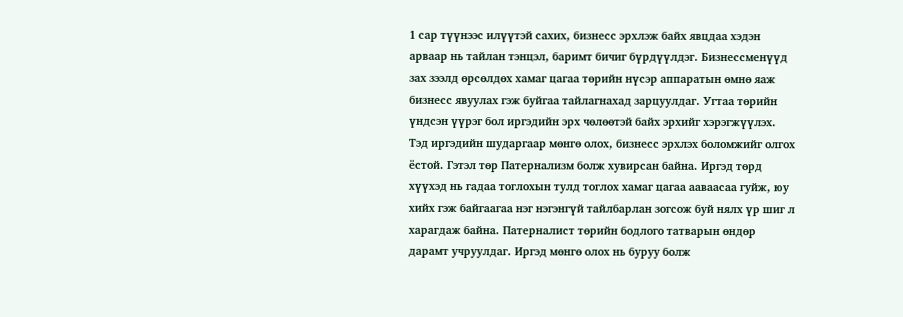1 сар түүнээс илүүтэй сахих, бизнесс эрхлэж байх явцдаа хэдэн арваар нь тайлан тэнцэл, баримт бичиг бүрдүүлдэг. Бизнессменүүд зах зээлд өрсөлдөх хамаг цагаа төрийн нүсэр аппаратын өмнө яаж бизнесс явуулах гэж буйгаа тайлагнахад зарцуулдаг. Угтаа төрийн үндсэн үүрэг бол иргэдийн эрх чөлөөтэй байх эрхийг хэрэгжүүлэх. Тэд иргэдийн шударгаар мөнгө олох, бизнесс эрхлэх боломжийг олгох ёстой. Гэтэл төр Патернализм болж хувирсан байна. Иргэд төрд хүүхэд нь гадаа тоглохын тулд тоглох хамаг цагаа ааваасаа гуйж, юу хийх гэж байгаагаа нэг нэгэнгүй тайлбарлан зогсож буй нялх үр шиг л харагдаж байна. Патерналист төрийн бодлого татварын өндөр дарамт учруулдаг. Иргэд мөнгө олох нь буруу болж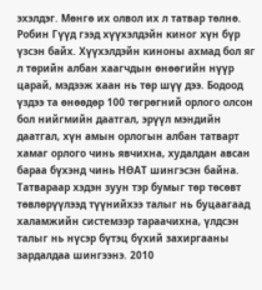эхэлдэг. Мөнгө их олвол их л татвар төлнө. Робин Гүүд гээд хүүхэлдэйн киног хүн бүр үзсэн байх. Хүүхэлдэйн киноны ахмад бол яг л төрийн албан хаагчдын өнөөгийн нүүр царай, мэдээж хаан нь төр шүү дээ. Бодоод үздээ та өнөөдөр 100 төгрөгний орлого олсон бол нийгмийн даатгал, эрүүл мэндийн даатгал, хүн амын орлогын албан татварт хамаг орлого чинь явчихна, худалдан авсан бараа бүхэнд чинь НӨАТ шингэсэн байна. Татвараар хэдэн зуун тэр бумыг төр төсөвт төвлөрүүлээд түүнийхээ талыг нь буцаагаад халамжийн системээр тараачихна, үлдсэн талыг нь нүсэр бүтэц бүхий захиргааны зардалдаа шингээнэ. 2010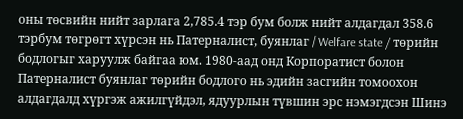оны төсвийн нийт зарлага 2,785.4 тэр бум болж нийт алдагдал 358.6 тэрбум төгрөгт хүрсэн нь Патерналист, буянлаг / Welfare state / төрийн бодлогыг харуулж байгаа юм. 1980-аад онд Корпоратист болон Патерналист буянлаг төрийн бодлого нь эдийн засгийн томоохон алдагдалд хүргэж ажилгүйдэл, ядуурлын түвшин эрс нэмэгдсэн Шинэ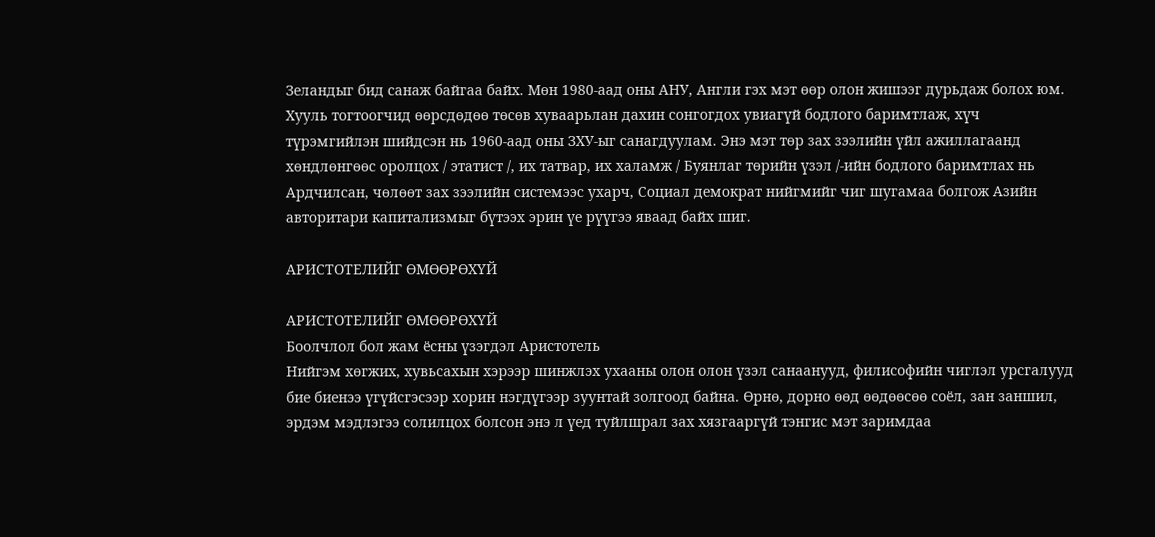Зеландыг бид санаж байгаа байх. Мөн 1980-аад оны АНУ, Англи гэх мэт өөр олон жишээг дурьдаж болох юм. Хууль тогтоогчид өөрсдөдөө төсөв хуваарьлан дахин сонгогдох увиагүй бодлого баримтлаж, хүч түрэмгийлэн шийдсэн нь 1960-аад оны ЗХУ-ыг санагдуулам. Энэ мэт төр зах зээлийн үйл ажиллагаанд хөндлөнгөөс оролцох / этатист /, их татвар, их халамж / Буянлаг төрийн үзэл /-ийн бодлого баримтлах нь Ардчилсан, чөлөөт зах зээлийн системээс ухарч, Социал демократ нийгмийг чиг шугамаа болгож Азийн авторитари капитализмыг бүтээх эрин үе рүүгээ яваад байх шиг.

АРИСТОТЕЛИЙГ ӨМӨӨРӨХҮЙ

АРИСТОТЕЛИЙГ ӨМӨӨРӨХҮЙ
Боолчлол бол жам ёсны үзэгдэл Аристотель
Нийгэм хөгжих, хувьсахын хэрээр шинжлэх ухааны олон олон үзэл санаанууд, филисофийн чиглэл урсгалууд бие биенээ үгүйсгэсээр хорин нэгдүгээр зуунтай золгоод байна. Өрнө, дорно өөд өөдөөсөө соёл, зан заншил, эрдэм мэдлэгээ солилцох болсон энэ л үед туйлшрал зах хязгааргүй тэнгис мэт заримдаа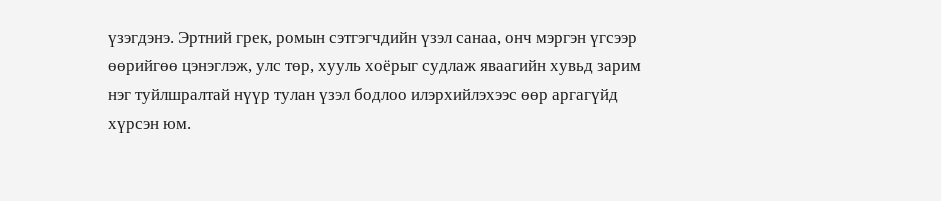үзэгдэнэ. Эртний грек, ромын сэтгэгчдийн үзэл санаа, онч мэргэн үгсээр өөрийгөө цэнэглэж, улс төр, хууль хоёрыг судлаж яваагийн хувьд зарим нэг туйлшралтай нүүр тулан үзэл бодлоо илэрхийлэхээс өөр аргагүйд хүрсэн юм.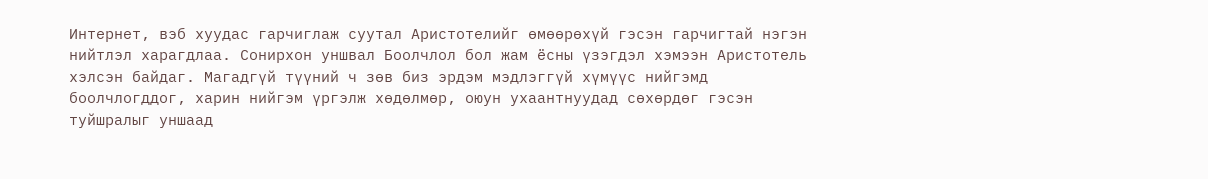Интернет, вэб хуудас гарчиглаж суутал Аристотелийг өмөөрөхүй гэсэн гарчигтай нэгэн нийтлэл харагдлаа. Сонирхон уншвал Боолчлол бол жам ёсны үзэгдэл хэмээн Аристотель хэлсэн байдаг. Магадгүй түүний ч зөв биз эрдэм мэдлэггүй хүмүүс нийгэмд боолчлогддог, харин нийгэм үргэлж хөдөлмөр, оюун ухаантнуудад сөхөрдөг гэсэн туйшралыг уншаад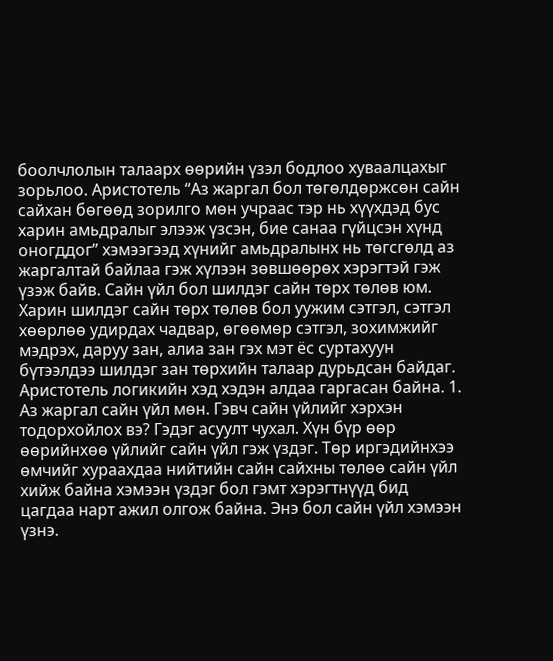боолчлолын талаарх өөрийн үзэл бодлоо хуваалцахыг зорьлоо. Аристотель “Аз жаргал бол төгөлдөржсөн сайн сайхан бөгөөд зорилго мөн учраас тэр нь хүүхдэд бус харин амьдралыг элээж үзсэн, бие санаа гүйцсэн хүнд оногддог” хэмээгээд хүнийг амьдралынх нь төгсгөлд аз жаргалтай байлаа гэж хүлээн зөвшөөрөх хэрэгтэй гэж үзэж байв. Сайн үйл бол шилдэг сайн төрх төлөв юм. Харин шилдэг сайн төрх төлөв бол уужим сэтгэл, сэтгэл хөөрлөө удирдах чадвар, өгөөмөр сэтгэл, зохимжийг мэдрэх, даруу зан, алиа зан гэх мэт ёс суртахуун бүтээлдээ шилдэг зан төрхийн талаар дурьдсан байдаг. Аристотель логикийн хэд хэдэн алдаа гаргасан байна. 1. Аз жаргал сайн үйл мөн. Гэвч сайн үйлийг хэрхэн тодорхойлох вэ? Гэдэг асуулт чухал. Хүн бүр өөр өөрийнхөө үйлийг сайн үйл гэж үздэг. Төр иргэдийнхээ өмчийг хураахдаа нийтийн сайн сайхны төлөө сайн үйл хийж байна хэмээн үздэг бол гэмт хэрэгтнүүд бид цагдаа нарт ажил олгож байна. Энэ бол сайн үйл хэмээн үзнэ.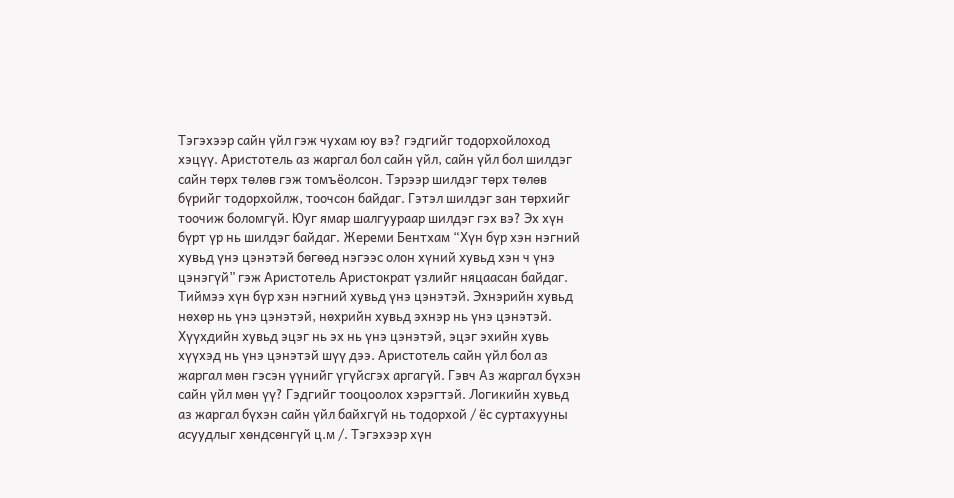Тэгэхээр сайн үйл гэж чухам юу вэ? гэдгийг тодорхойлоход хэцүү. Аристотель аз жаргал бол сайн үйл, сайн үйл бол шилдэг сайн төрх төлөв гэж томъёолсон. Тэрээр шилдэг төрх төлөв бүрийг тодорхойлж, тоочсон байдаг. Гэтэл шилдэг зан төрхийг тоочиж боломгүй. Юуг ямар шалгуураар шилдэг гэх вэ? Эх хүн бүрт үр нь шилдэг байдаг. Жереми Бентхам “Хүн бүр хэн нэгний хувьд үнэ цэнэтэй бөгөөд нэгээс олон хүний хувьд хэн ч үнэ цэнэгүй” гэж Аристотель Аристократ үзлийг няцаасан байдаг. Тиймээ хүн бүр хэн нэгний хувьд үнэ цэнэтэй. Эхнэрийн хувьд нөхөр нь үнэ цэнэтэй, нөхрийн хувьд эхнэр нь үнэ цэнэтэй. Хүүхдийн хувьд эцэг нь эх нь үнэ цэнэтэй, эцэг эхийн хувь хүүхэд нь үнэ цэнэтэй шүү дээ. Аристотель сайн үйл бол аз жаргал мөн гэсэн үүнийг үгүйсгэх аргагүй. Гэвч Аз жаргал бүхэн сайн үйл мөн үү? Гэдгийг тооцоолох хэрэгтэй. Логикийн хувьд аз жаргал бүхэн сайн үйл байхгүй нь тодорхой / ёс суртахууны асуудлыг хөндсөнгүй ц.м /. Тэгэхээр хүн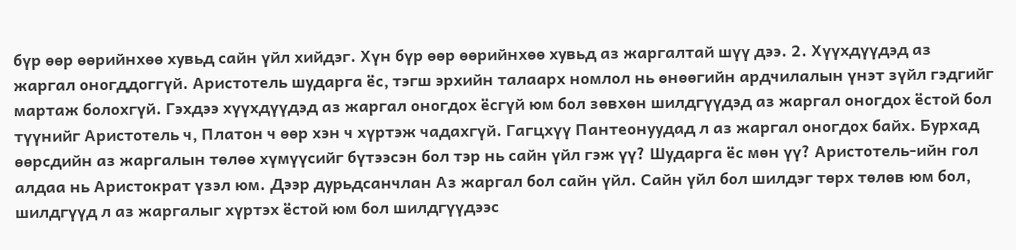бүр өөр өөрийнхөө хувьд сайн үйл хийдэг. Хүн бүр өөр өөрийнхөө хувьд аз жаргалтай шүү дээ. 2. Хүүхдүүдэд аз жаргал оногддоггүй. Аристотель шударга ёс, тэгш эрхийн талаарх номлол нь өнөөгийн ардчилалын үнэт зүйл гэдгийг мартаж болохгүй. Гэхдээ хүүхдүүдэд аз жаргал оногдох ёсгүй юм бол зөвхөн шилдгүүдэд аз жаргал оногдох ёстой бол түүнийг Аристотель ч, Платон ч өөр хэн ч хүртэж чадахгүй. Гагцхүү Пантеонуудад л аз жаргал оногдох байх. Бурхад өөрсдийн аз жаргалын төлөө хүмүүсийг бүтээсэн бол тэр нь сайн үйл гэж үү? Шударга ёс мөн үү? Аристотель-ийн гол алдаа нь Аристократ үзэл юм. Дээр дурьдсанчлан Аз жаргал бол сайн үйл. Сайн үйл бол шилдэг төрх төлөв юм бол, шилдгүүд л аз жаргалыг хүртэх ёстой юм бол шилдгүүдээс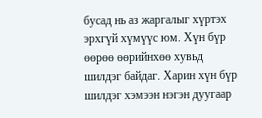бусад нь аз жаргалыг хүртэх эрхгүй хүмүүс юм. Хүн бүр өөрөө өөрийнхөө хувьд шилдэг байдаг. Харин хүн бүр шилдэг хэмээн нэгэн дуугаар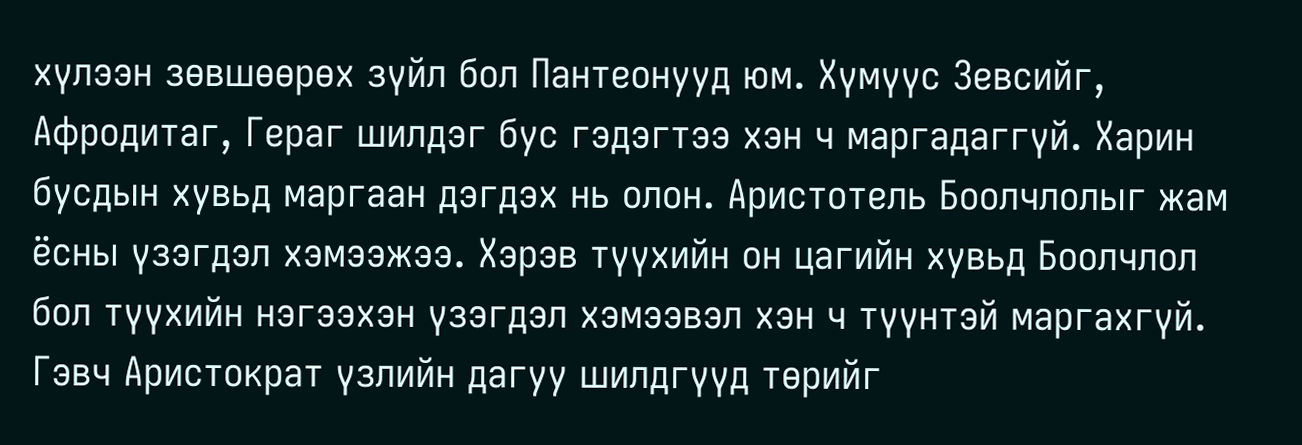хүлээн зөвшөөрөх зүйл бол Пантеонууд юм. Хүмүүс Зевсийг, Афродитаг, Гераг шилдэг бус гэдэгтээ хэн ч маргадаггүй. Харин бусдын хувьд маргаан дэгдэх нь олон. Аристотель Боолчлолыг жам ёсны үзэгдэл хэмээжээ. Хэрэв түүхийн он цагийн хувьд Боолчлол бол түүхийн нэгээхэн үзэгдэл хэмээвэл хэн ч түүнтэй маргахгүй. Гэвч Аристократ үзлийн дагуу шилдгүүд төрийг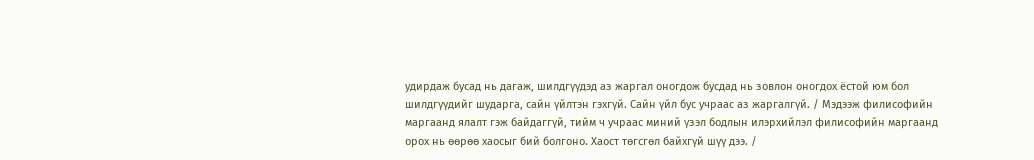удирдаж бусад нь дагаж, шилдгүүдэд аз жаргал оногдож бусдад нь зовлон оногдох ёстой юм бол шилдгүүдийг шударга, сайн үйлтэн гэхгүй. Сайн үйл бус учраас аз жаргалгүй. / Мэдээж филисофийн маргаанд ялалт гэж байдаггүй, тийм ч учраас миний үзэл бодлын илэрхийлэл филисофийн маргаанд орох нь өөрөө хаосыг бий болгоно. Хаост төгсгөл байхгүй шүү дээ. /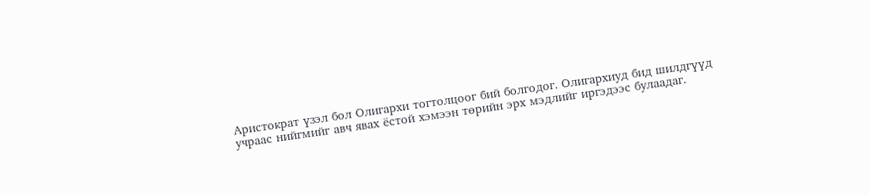Аристократ үзэл бол Олигархи тогтолцоог бий болгодог. Олигархиуд бид шилдгүүд учраас нийгмийг авч явах ёстой хэмээн төрийн эрх мэдлийг иргэдээс булаадаг.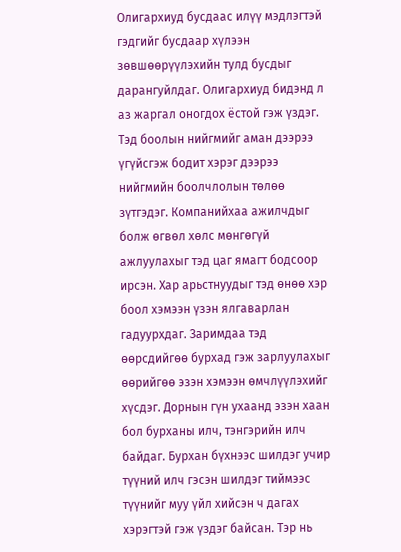Олигархиуд бусдаас илүү мэдлэгтэй гэдгийг бусдаар хүлээн зөвшөөрүүлэхийн тулд бусдыг дарангуйлдаг. Олигархиуд бидэнд л аз жаргал оногдох ёстой гэж үздэг. Тэд боолын нийгмийг аман дээрээ үгүйсгэж бодит хэрэг дээрээ нийгмийн боолчлолын төлөө зүтгэдэг. Компанийхаа ажилчдыг болж өгвөл хөлс мөнгөгүй ажлуулахыг тэд цаг ямагт бодсоор ирсэн. Хар арьстнуудыг тэд өнөө хэр боол хэмээн үзэн ялгаварлан гадуурхдаг. Заримдаа тэд өөрсдийгөө бурхад гэж зарлуулахыг өөрийгөө эзэн хэмээн өмчлүүлэхийг хүсдэг. Дорнын гүн ухаанд эзэн хаан бол бурханы илч, тэнгэрийн илч байдаг. Бурхан бүхнээс шилдэг учир түүний илч гэсэн шилдэг тиймээс түүнийг муу үйл хийсэн ч дагах хэрэгтэй гэж үздэг байсан. Тэр нь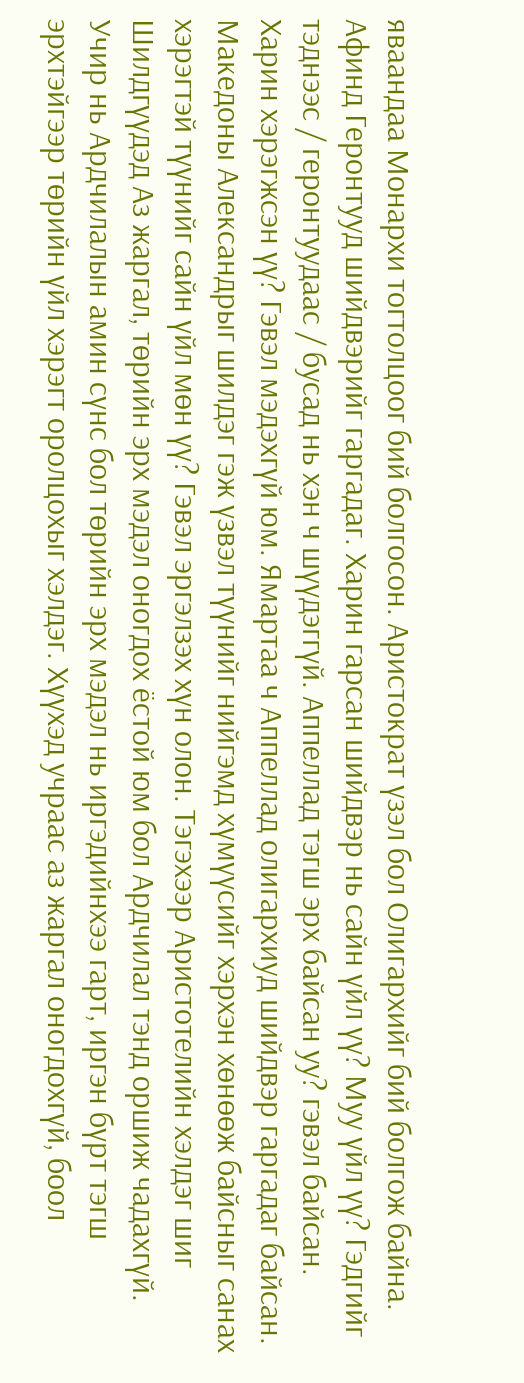яваандаа Монархи тогтолцоог бий болгосон. Аристократ үзэл бол Олигархийг бий болгож байна. Афинд Геронтууд шийдвэрийг гаргадаг. Харин гарсан шийдвэр нь сайн үйл үү? Муу үйл үү? Гэдгийг тэднээс / геронтуудаас / бусад нь хэн ч шүүдэггүй. Аппеллад тэгш эрх байсан уу? гэвэл байсан. Харин хэрэгжсэн үү? Гэвэл мэдэхгүй юм. Ямартаа ч Аппеллад олигархиуд шийдвэр гаргадаг байсан. Македоны Александрыг шилдэг гэж үзвэл түүнийг нийгэмд хүмүүсийг хэрхэн хөнөөж байсныг санах хэрэгтэй түүнийг сайн үйл мөн үү? Гэвэл эргэлзэх хүн олон. Тэгэхээр Аристотелийн хэлдэг шиг Шилдгүүдэд Аз жаргал, төрийн эрх мэдэл оногдох ёстой юм бол Ардчилал тэнд оршиж чадахгүй. Учир нь Ардчилалын амин сүнс бол төрийн эрх мэдэл нь иргэдийнхээ гарт, иргэн бүрт тэгш эрхтэйгээр төрийн үйл хэрэгт оролцохыг хэлдэг. Хүүхэд учраас аз жаргал оногдохгүй, боол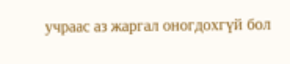учраас аз жаргал оногдохгүй бол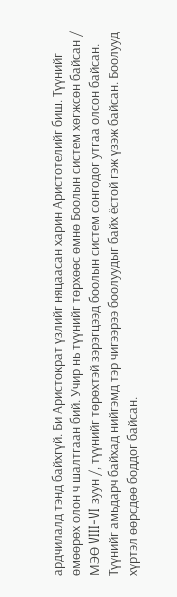ардчилалд тэнд байхгүй. Би Аристократ үзлийг няцаасан харин Аристотелийг биш. Түүнийг өмөөрөх олон ч шалтгаан бий. Учир нь түүнийг төрхөөс өмнө Боолын систем хөгжсөн байсан / МЭӨ VIII-VI зуун /, түүнийг төрөхтэй зэрэгцээд боолын систем сонгодог утгаа олсон байсан. Түүнийг амьдарч байхад нийгэмд тэр чигээрээ боолуудыг байх ёстой гэж үзэж байсан. Боолууд хүртэл өөрсдөө боддог байсан.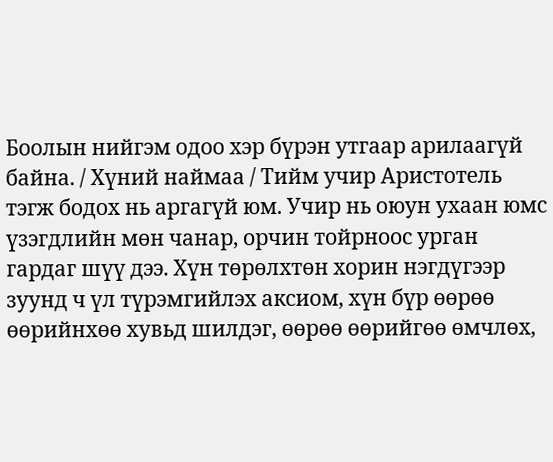Боолын нийгэм одоо хэр бүрэн утгаар арилаагүй байна. / Хүний наймаа / Тийм учир Аристотель тэгж бодох нь аргагүй юм. Учир нь оюун ухаан юмс үзэгдлийн мөн чанар, орчин тойрноос урган гардаг шүү дээ. Хүн төрөлхтөн хорин нэгдүгээр зуунд ч үл түрэмгийлэх аксиом, хүн бүр өөрөө өөрийнхөө хувьд шилдэг, өөрөө өөрийгөө өмчлөх,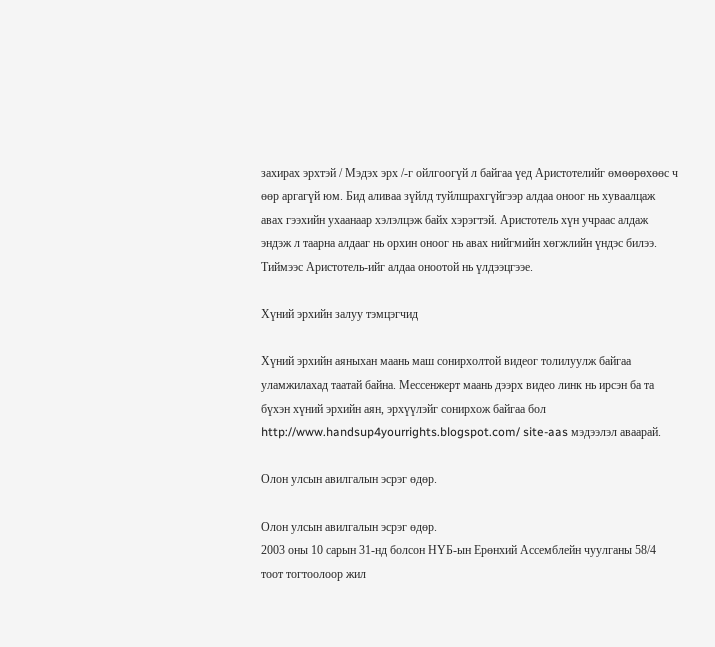захирах эрхтэй / Мэдэх эрх /-г ойлгоогүй л байгаа үед Аристотелийг өмөөрөхөөс ч өөр аргагүй юм. Бид аливаа зүйлд туйлшрахгүйгээр алдаа оноог нь хуваалцаж авах гээхийн ухаанаар хэлэлцэж байх хэрэгтэй. Аристотель хүн учраас алдаж эндэж л таарна алдааг нь орхин оноог нь авах нийгмийн хөгжлийн үндэс билээ. Тиймээс Аристотель-ийг алдаа оноотой нь үлдээцгээе.

Хүний эрхийн залуу тэмцэгчид

Хүний эрхийн аяныхан маань маш сонирхолтой видеог толилуулж байгаа уламжилахад таатай байна. Мессенжерт маань дээрх видео линк нь ирсэн ба та бүхэн хүний эрхийн аян, эрхүүлэйг сонирхож байгаа бол http://www.handsup4yourrights.blogspot.com/ site-aas мэдээлэл аваарай.

Олон улсын авилгалын эсрэг өдөр.

Олон улсын авилгалын эсрэг өдөр.
2003 оны 10 сарын 31-нд болсон НҮБ-ын Ерөнхий Ассемблейн чуулганы 58/4 тоот тогтоолоор жил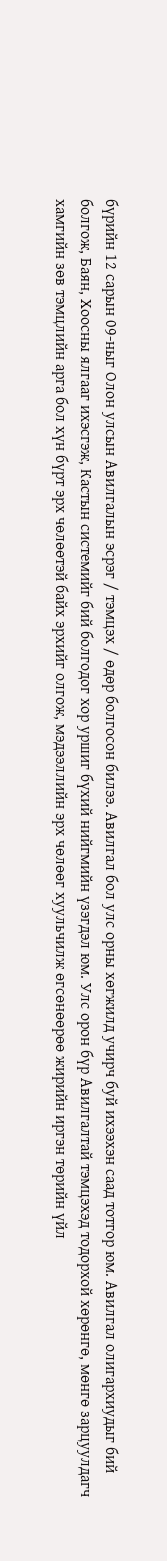бүрийн 12 сарын 09-ныг Олон улсын Авилгалын эсрэг / тэмцэх / өдөр болгосон билээ. Авилгал бол улс орны хөгжилд учирч буй ихээхэн саад тотгор юм. Авилгал олигархиудыг бий болгож, Баян, Хоосны ялгааг ихэсгэж, Кастын системийг бий болгодог хор уршиг бүхий нийгмийн үзэгдэл юм. Улс орон бүр Авилгалтай тэмцэхэд тодорхой хөрөнгө, мөнгө зарцуулдагч хамгийн зөв тэмцлийн арга бол хүн бүрт эрх чөлөөтэй байх эрхийг олгож, мэдээллийн эрх чөлөөг хуульчилж өгсөнөөрөө жирийн иргэн төрийн үйл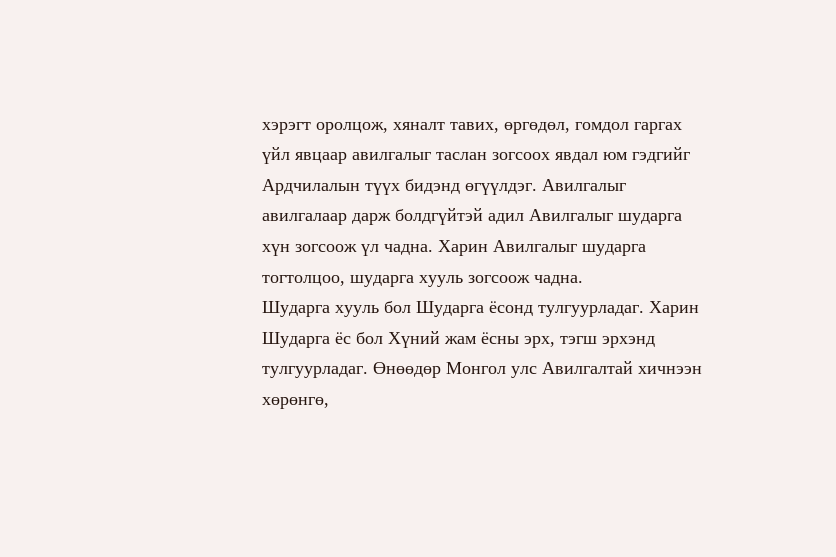хэрэгт оролцож, хяналт тавих, өргөдөл, гомдол гаргах үйл явцаар авилгалыг таслан зогсоох явдал юм гэдгийг Ардчилалын түүх бидэнд өгүүлдэг. Авилгалыг авилгалаар дарж болдгүйтэй адил Авилгалыг шударга хүн зогсоож үл чадна. Харин Авилгалыг шударга тогтолцоо, шударга хууль зогсоож чадна.
Шударга хууль бол Шударга ёсонд тулгуурладаг. Харин Шударга ёс бол Хүний жам ёсны эрх, тэгш эрхэнд тулгуурладаг. Өнөөдөр Монгол улс Авилгалтай хичнээн хөрөнгө,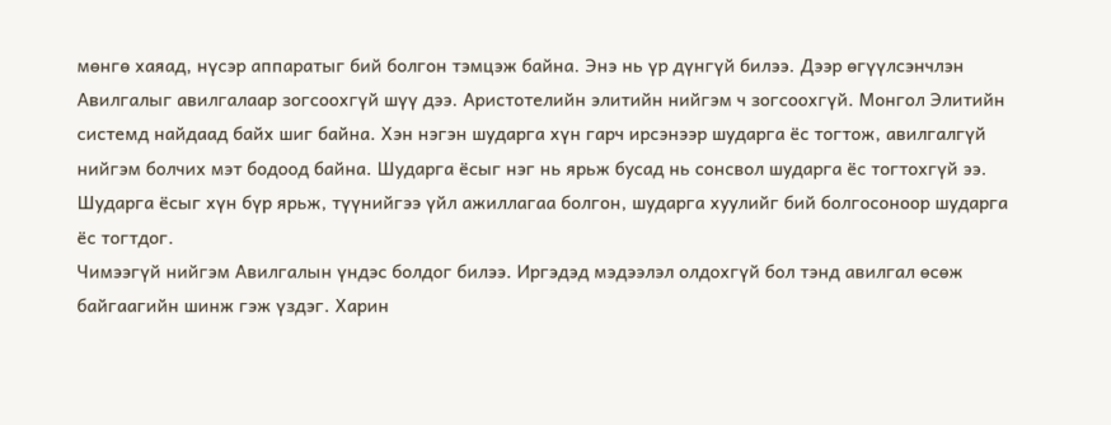мөнгө хаяад, нүсэр аппаратыг бий болгон тэмцэж байна. Энэ нь үр дүнгүй билээ. Дээр өгүүлсэнчлэн Авилгалыг авилгалаар зогсоохгүй шүү дээ. Аристотелийн элитийн нийгэм ч зогсоохгүй. Монгол Элитийн системд найдаад байх шиг байна. Хэн нэгэн шударга хүн гарч ирсэнээр шударга ёс тогтож, авилгалгүй нийгэм болчих мэт бодоод байна. Шударга ёсыг нэг нь ярьж бусад нь сонсвол шударга ёс тогтохгүй ээ. Шударга ёсыг хүн бүр ярьж, түүнийгээ үйл ажиллагаа болгон, шударга хуулийг бий болгосоноор шударга ёс тогтдог.
Чимээгүй нийгэм Авилгалын үндэс болдог билээ. Иргэдэд мэдээлэл олдохгүй бол тэнд авилгал өсөж байгаагийн шинж гэж үздэг. Харин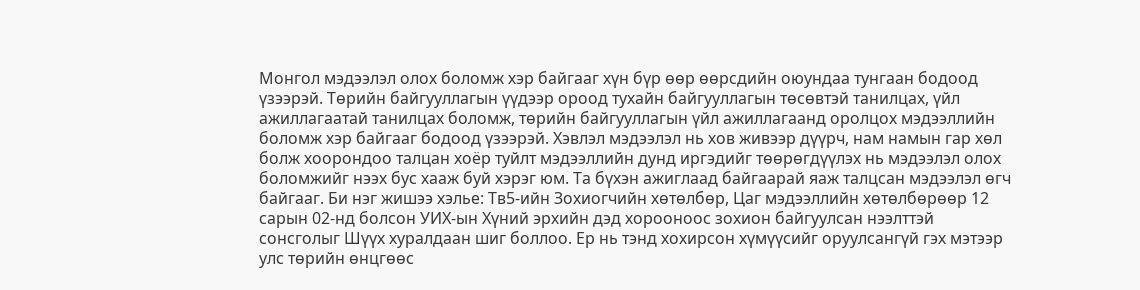Монгол мэдээлэл олох боломж хэр байгааг хүн бүр өөр өөрсдийн оюундаа тунгаан бодоод үзээрэй. Төрийн байгууллагын үүдээр ороод тухайн байгууллагын төсөвтэй танилцах, үйл ажиллагаатай танилцах боломж, төрийн байгууллагын үйл ажиллагаанд оролцох мэдээллийн боломж хэр байгааг бодоод үзээрэй. Хэвлэл мэдээлэл нь хов живээр дүүрч, нам намын гар хөл болж хоорондоо талцан хоёр туйлт мэдээллийн дунд иргэдийг төөрөгдүүлэх нь мэдээлэл олох боломжийг нээх бус хааж буй хэрэг юм. Та бүхэн ажиглаад байгаарай яаж талцсан мэдээлэл өгч байгааг. Би нэг жишээ хэлье: Тв5-ийн Зохиогчийн хөтөлбөр, Цаг мэдээллийн хөтөлбөрөөр 12 сарын 02-нд болсон УИХ-ын Хүний эрхийн дэд хорооноос зохион байгуулсан нээлттэй сонсголыг Шүүх хуралдаан шиг боллоо. Ер нь тэнд хохирсон хүмүүсийг оруулсангүй гэх мэтээр улс төрийн өнцгөөс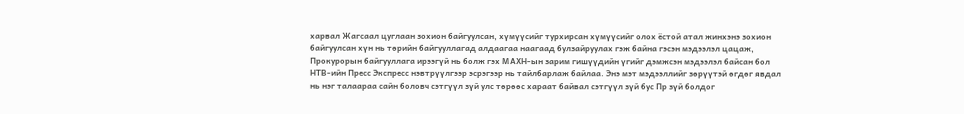харвал Жагсаал цуглаан зохион байгуулсан, хүмүүсийг турхирсан хүмүүсийг олох ёстой атал жинхэнэ зохион байгуулсан хүн нь төрийн байгууллагад алдаагаа наагаад булзайруулах гэж байна гэсэн мэдээлэл цацаж, Прокурорын байгууллага ирээгүй нь болж гэх МАХН-ын зарим гишүүдийн үгийг дэмжсэн мэдээлэл байсан бол НТВ-ийн Пресс Экспресс нэвтрүүлгээр эсрэгээр нь тайлбарлаж байлаа. Энэ мэт мэдээллийг зөрүүтэй өгдөг явдал нь нэг талаараа сайн боловч сэтгүүл зүй улс төрөөс хараат байвал сэтгүүл зүй бус Пр зүй болдог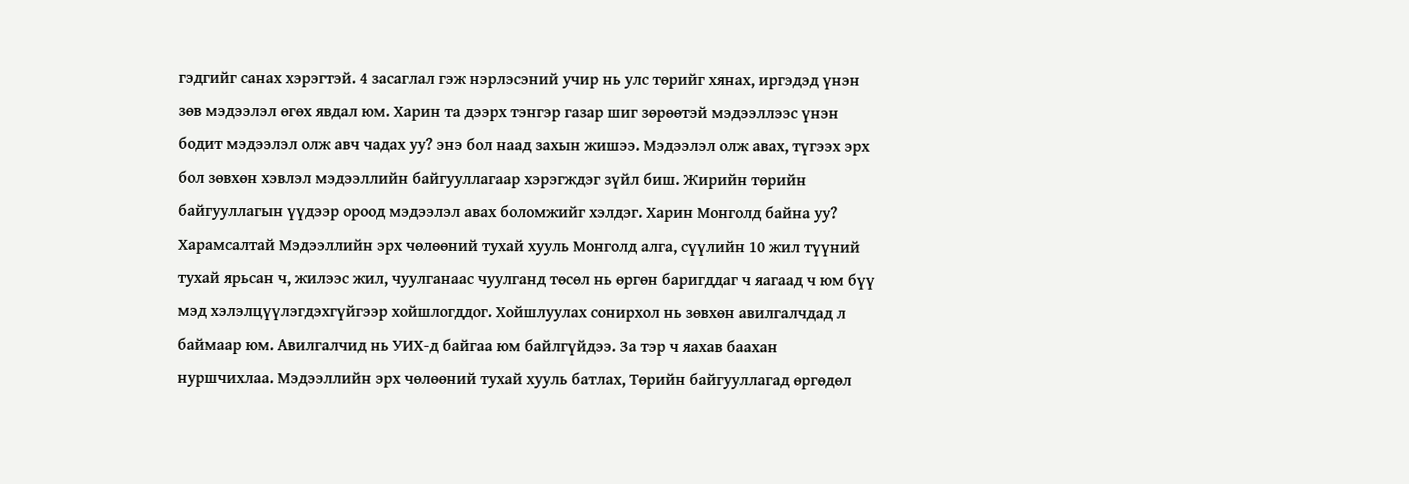гэдгийг санах хэрэгтэй. 4 засаглал гэж нэрлэсэний учир нь улс төрийг хянах, иргэдэд үнэн зөв мэдээлэл өгөх явдал юм. Харин та дээрх тэнгэр газар шиг зөрөөтэй мэдээллээс үнэн бодит мэдээлэл олж авч чадах уу? энэ бол наад захын жишээ. Мэдээлэл олж авах, түгээх эрх бол зөвхөн хэвлэл мэдээллийн байгууллагаар хэрэгждэг зүйл биш. Жирийн төрийн байгууллагын үүдээр ороод мэдээлэл авах боломжийг хэлдэг. Харин Монголд байна уу? Харамсалтай Мэдээллийн эрх чөлөөний тухай хууль Монголд алга, сүүлийн 10 жил түүний тухай ярьсан ч, жилээс жил, чуулганаас чуулганд төсөл нь өргөн баригддаг ч яагаад ч юм бүү мэд хэлэлцүүлэгдэхгүйгээр хойшлогддог. Хойшлуулах сонирхол нь зөвхөн авилгалчдад л баймаар юм. Авилгалчид нь УИХ-д байгаа юм байлгүйдээ. За тэр ч яахав баахан нуршчихлаа. Мэдээллийн эрх чөлөөний тухай хууль батлах, Төрийн байгууллагад өргөдөл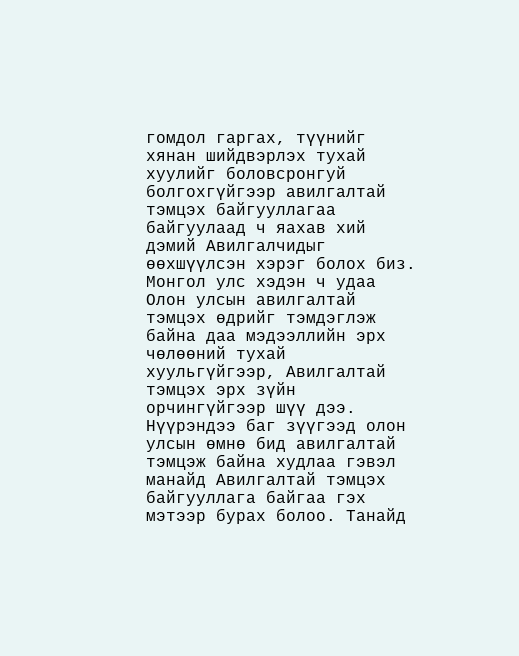гомдол гаргах, түүнийг хянан шийдвэрлэх тухай хуулийг боловсронгуй болгохгүйгээр авилгалтай тэмцэх байгууллагаа байгуулаад ч яахав хий дэмий Авилгалчидыг өөхшүүлсэн хэрэг болох биз. Монгол улс хэдэн ч удаа Олон улсын авилгалтай тэмцэх өдрийг тэмдэглэж байна даа мэдээллийн эрх чөлөөний тухай хуульгүйгээр, Авилгалтай тэмцэх эрх зүйн орчингүйгээр шүү дээ. Нүүрэндээ баг зүүгээд олон улсын өмнө бид авилгалтай тэмцэж байна худлаа гэвэл манайд Авилгалтай тэмцэх байгууллага байгаа гэх мэтээр бурах болоо. Танайд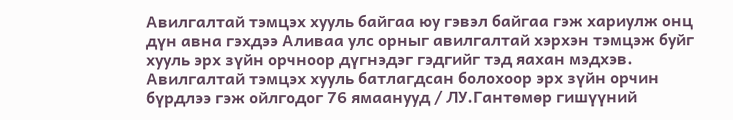Авилгалтай тэмцэх хууль байгаа юу гэвэл байгаа гэж хариулж онц дүн авна гэхдээ Аливаа улс орныг авилгалтай хэрхэн тэмцэж буйг хууль эрх зүйн орчноор дүгнэдэг гэдгийг тэд яахан мэдхэв. Авилгалтай тэмцэх хууль батлагдсан болохоор эрх зүйн орчин бүрдлээ гэж ойлгодог 76 ямаанууд / ЛУ.Гантөмөр гишүүний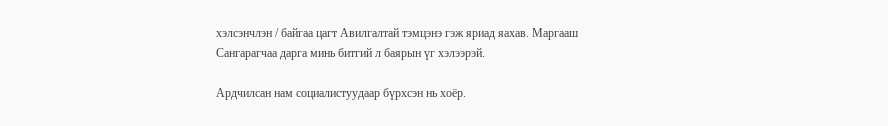хэлсэнчлэн / байгаа цагт Авилгалтай тэмцэнэ гэж яриад яахав. Маргааш Сангарагчаа дарга минь битгий л баярын үг хэлээрэй.

Ардчилсан нам социалистуудаар бүрхсэн нь хоёр.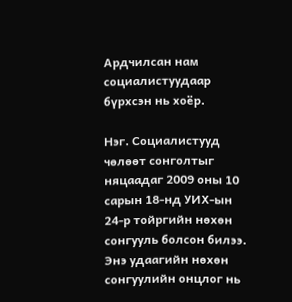Ардчилсан нам социалистуудаар бүрхсэн нь хоёр.

Нэг. Социалистууд чөлөөт сонголтыг няцаадаг 2009 оны 10 сарын 18-нд УИХ-ын 24-р тойргийн нөхөн сонгууль болсон билээ. Энэ удаагийн нөхөн сонгуулийн онцлог нь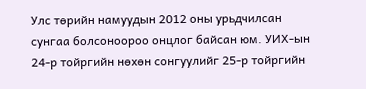Улс төрийн намуудын 2012 оны урьдчилсан сунгаа болсоноороо онцлог байсан юм. УИХ-ын 24-р тойргийн нөхөн сонгуулийг 25-р тойргийн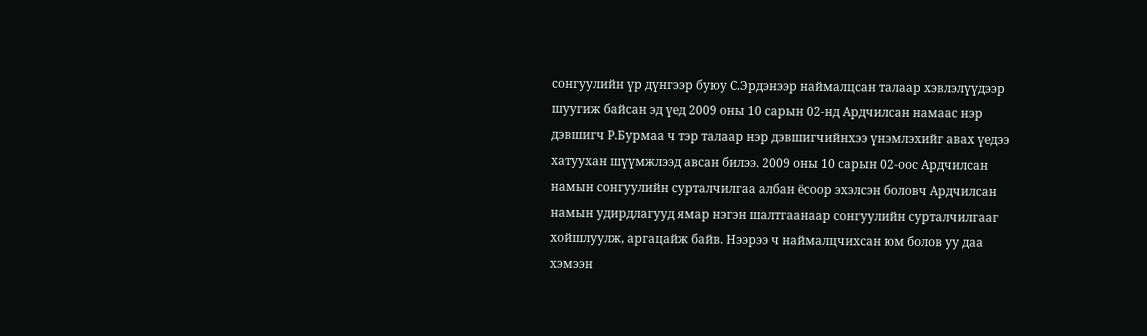сонгуулийн үр дүнгээр буюу С.Эрдэнээр наймалцсан талаар хэвлэлүүдээр шуугиж байсан эд үед 2009 оны 10 сарын 02-нд Ардчилсан намаас нэр дэвшигч Р.Бурмаа ч тэр талаар нэр дэвшигчийнхээ үнэмлэхийг авах үедээ хатуухан шүүмжлээд авсан билээ. 2009 оны 10 сарын 02-оос Ардчилсан намын сонгуулийн сурталчилгаа албан ёсоор эхэлсэн боловч Ардчилсан намын удирдлагууд ямар нэгэн шалтгаанаар сонгуулийн сурталчилгааг хойшлуулж, аргацайж байв. Нээрээ ч наймалцчихсан юм болов уу даа хэмээн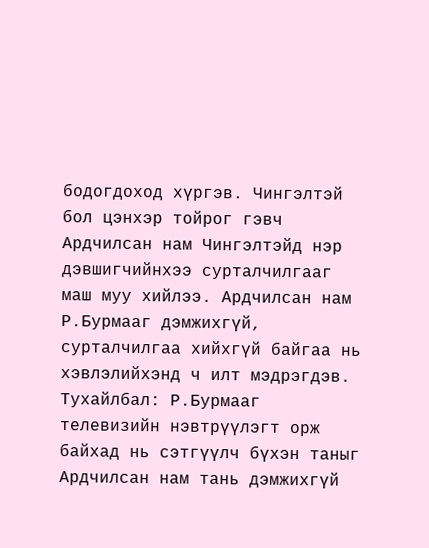бодогдоход хүргэв. Чингэлтэй бол цэнхэр тойрог гэвч Ардчилсан нам Чингэлтэйд нэр дэвшигчийнхээ сурталчилгааг маш муу хийлээ. Ардчилсан нам Р.Бурмааг дэмжихгүй, сурталчилгаа хийхгүй байгаа нь хэвлэлийхэнд ч илт мэдрэгдэв. Тухайлбал: Р.Бурмааг телевизийн нэвтрүүлэгт орж байхад нь сэтгүүлч бүхэн таныг Ардчилсан нам тань дэмжихгүй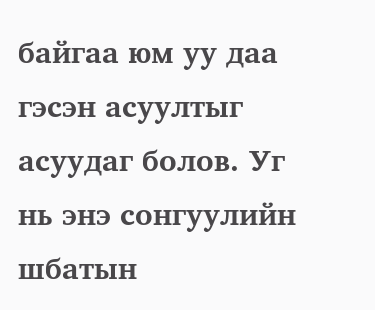байгаа юм уу даа гэсэн асуултыг асуудаг болов. Уг нь энэ сонгуулийн шбатын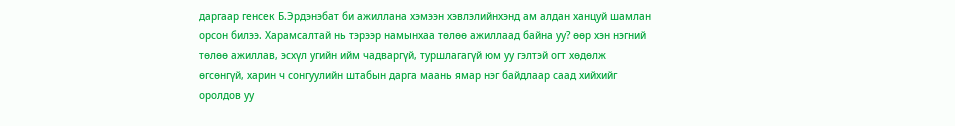даргаар генсек Б.Эрдэнэбат би ажиллана хэмээн хэвлэлийнхэнд ам алдан ханцуй шамлан орсон билээ. Харамсалтай нь тэрээр намынхаа төлөө ажиллаад байна уу? өөр хэн нэгний төлөө ажиллав, эсхүл угийн ийм чадваргүй, туршлагагүй юм уу гэлтэй огт хөдөлж өгсөнгүй, харин ч сонгуулийн штабын дарга маань ямар нэг байдлаар саад хийхийг оролдов уу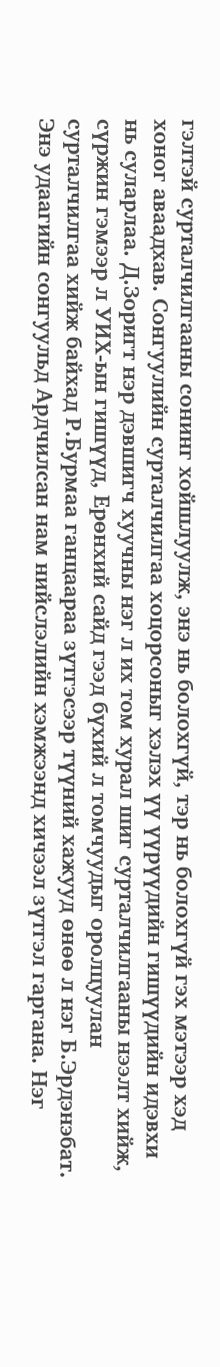гэлтэй сурталчилгааны сонинг хойшлуулж, энэ нь болохгүй, тэр нь болохгүй гэх мэтээр хэд хоног аваадхав. Сонгуулийн сурталчилгаа хоцорсоныг хэлэх үү үүрүүдийн гишүүдийн идэвхи нь суларлаа. Д.Зоригт нэр дэвшигч хуучны нэг л их том хурал шиг сурталчилгааны нээлт хийж, сүржин гэмээр л УИХ-ын гишүүд, Ерөнхий сайд гээд бүхий л томчуудыг оролцуулан сурталчилгаа хийж байхад Р.Бурмаа ганцаараа зүтгэсээр түүний хажууд өнөө л нэг Б.Эрдэнэбат. Энэ удаагийн сонгуульд Ардчилсан нам нийслэлийн хэмжээнд хичээл зүтгэл гаргана. Нэг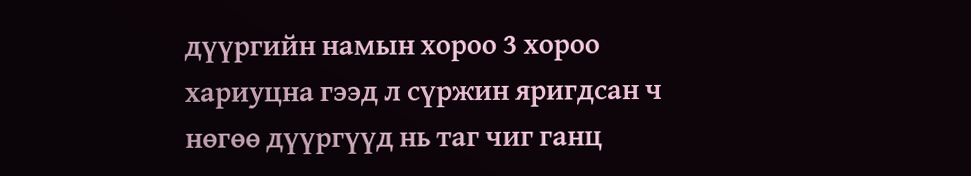дүүргийн намын хороо 3 хороо хариуцна гээд л сүржин яригдсан ч нөгөө дүүргүүд нь таг чиг ганц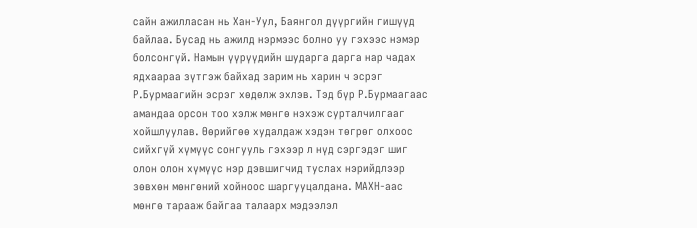сайн ажилласан нь Хан-Уул, Баянгол дүүргийн гишүүд байлаа. Бусад нь ажилд нэрмээс болно уу гэхээс нэмэр болсонгүй. Намын үүрүүдийн шударга дарга нар чадах ядхаараа зүтгэж байхад зарим нь харин ч эсрэг Р.Бурмаагийн эсрэг хөдөлж эхлэв. Тэд бүр Р.Бурмаагаас амандаа орсон тоо хэлж мөнгө нэхэж сурталчилгааг хойшлуулав. Өөрийгөө худалдаж хэдэн төгрөг олхоос сийхгүй хүмүүс сонгууль гэхээр л нүд сэргэдэг шиг олон олон хүмүүс нэр дэвшигчид туслах нэрийдлээр зөвхөн мөнгөний хойноос шаргууцалдана. МАХН-аас мөнгө тарааж байгаа талаарх мэдээлэл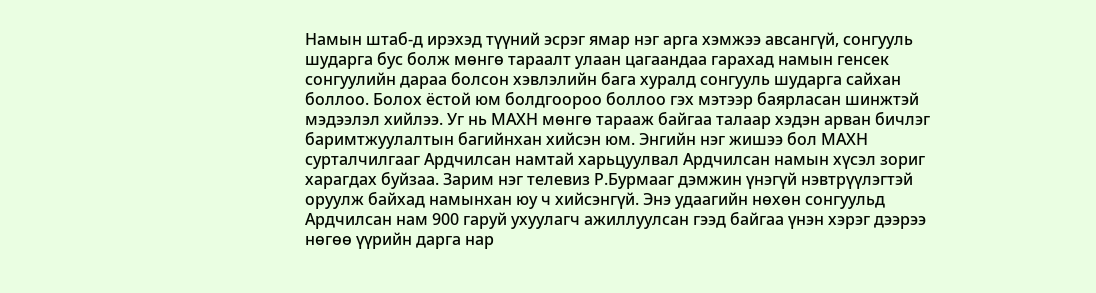Намын штаб-д ирэхэд түүний эсрэг ямар нэг арга хэмжээ авсангүй, сонгууль шударга бус болж мөнгө тараалт улаан цагаандаа гарахад намын генсек сонгуулийн дараа болсон хэвлэлийн бага хуралд сонгууль шударга сайхан боллоо. Болох ёстой юм болдгоороо боллоо гэх мэтээр баярласан шинжтэй мэдээлэл хийлээ. Уг нь МАХН мөнгө тарааж байгаа талаар хэдэн арван бичлэг баримтжуулалтын багийнхан хийсэн юм. Энгийн нэг жишээ бол МАХН сурталчилгааг Ардчилсан намтай харьцуулвал Ардчилсан намын хүсэл зориг харагдах буйзаа. Зарим нэг телевиз Р.Бурмааг дэмжин үнэгүй нэвтрүүлэгтэй оруулж байхад намынхан юу ч хийсэнгүй. Энэ удаагийн нөхөн сонгуульд Ардчилсан нам 900 гаруй ухуулагч ажиллуулсан гээд байгаа үнэн хэрэг дээрээ нөгөө үүрийн дарга нар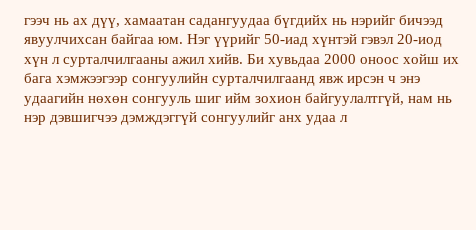гээч нь ах дүү, хамаатан садангуудаа бүгдийх нь нэрийг бичээд явуулчихсан байгаа юм. Нэг үүрийг 50-иад хүнтэй гэвэл 20-иод хүн л сурталчилгааны ажил хийв. Би хувьдаа 2000 оноос хойш их бага хэмжээгээр сонгуулийн сурталчилгаанд явж ирсэн ч энэ удаагийн нөхөн сонгууль шиг ийм зохион байгуулалтгүй, нам нь нэр дэвшигчээ дэмждэггүй сонгуулийг анх удаа л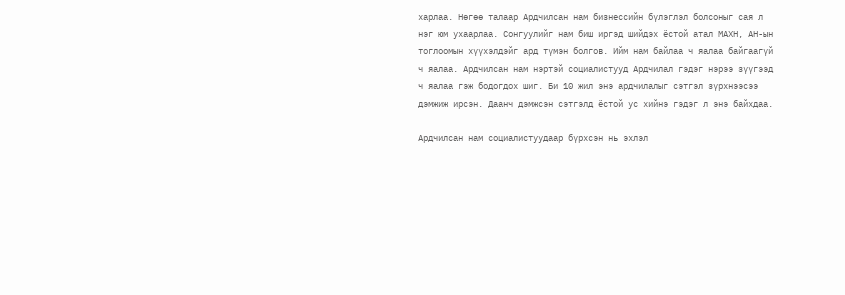харлаа. Нөгөө талаар Ардчилсан нам бизнессийн бүлэглэл болсоныг сая л нэг юм ухаарлаа. Сонгуулийг нам биш иргэд шийдэх ёстой атал МАХН, АН-ын тоглоомын хүүхэлдэйг ард түмэн болгов. Ийм нам байлаа ч яалаа байгаагүй ч яалаа. Ардчилсан нам нэртэй социалистууд Ардчилал гэдэг нэрээ зүүгээд ч яалаа гэж бодогдох шиг. Би 10 жил энэ ардчилалыг сэтгэл зүрхнээсээ дэмжиж ирсэн. Даанч дэмжсэн сэтгэлд ёстой ус хийнэ гэдэг л энэ байхдаа.

Ардчилсан нам социалистуудаар бүрхсэн нь эхлэл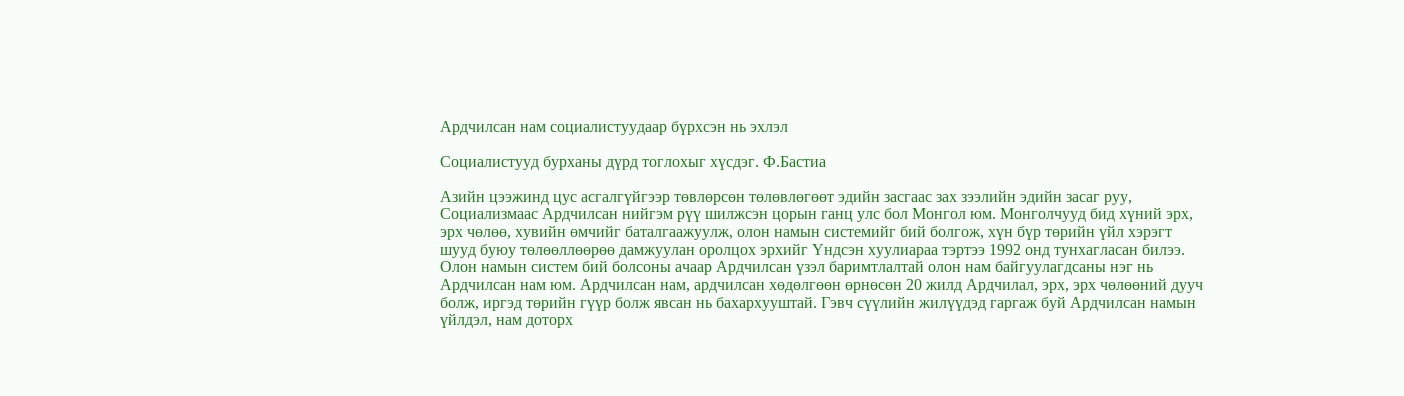Ардчилсан нам социалистуудаар бүрхсэн нь эхлэл

Социалистууд бурханы дүрд тоглохыг хүсдэг. Ф.Бастиа

Азийн цээжинд цус асгалгүйгээр төвлөрсөн төлөвлөгөөт эдийн засгаас зах зээлийн эдийн засаг руу, Социализмаас Ардчилсан нийгэм рүү шилжсэн цорын ганц улс бол Монгол юм. Монголчууд бид хүний эрх, эрх чөлөө, хувийн өмчийг баталгаажуулж, олон намын системийг бий болгож, хүн бүр төрийн үйл хэрэгт шууд буюу төлөөллөөрөө дамжуулан оролцох эрхийг Үндсэн хуулиараа тэртээ 1992 онд тунхагласан билээ. Олон намын систем бий болсоны ачаар Ардчилсан үзэл баримтлалтай олон нам байгуулагдсаны нэг нь Ардчилсан нам юм. Ардчилсан нам, ардчилсан хөдөлгөөн өрнөсөн 20 жилд Ардчилал, эрх, эрх чөлөөний дууч болж, иргэд төрийн гүүр болж явсан нь бахархууштай. Гэвч сүүлийн жилүүдэд гаргаж буй Ардчилсан намын үйлдэл, нам доторх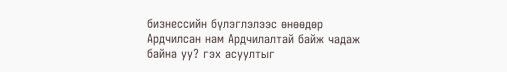бизнессийн бүлэглэлээс өнөөдөр Ардчилсан нам Ардчилалтай байж чадаж байна уу? гэх асуултыг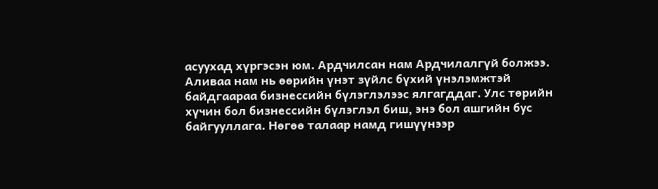асуухад хүргэсэн юм. Ардчилсан нам Ардчилалгүй болжээ. Аливаа нам нь өөрийн үнэт зүйлс бүхий үнэлэмжтэй байдгаараа бизнессийн бүлэглэлээс ялгагддаг. Улс төрийн хүчин бол бизнессийн бүлэглэл биш, энэ бол ашгийн бус байгууллага. Нөгөө талаар намд гишүүнээр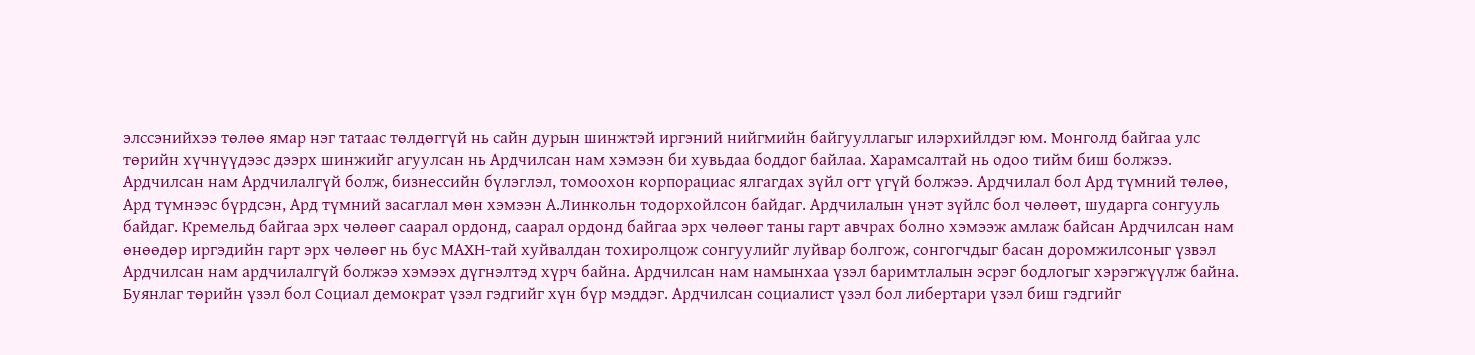элссэнийхээ төлөө ямар нэг татаас төлдөггүй нь сайн дурын шинжтэй иргэний нийгмийн байгууллагыг илэрхийлдэг юм. Монголд байгаа улс төрийн хүчнүүдээс дээрх шинжийг агуулсан нь Ардчилсан нам хэмээн би хувьдаа боддог байлаа. Харамсалтай нь одоо тийм биш болжээ. Ардчилсан нам Ардчилалгүй болж, бизнессийн бүлэглэл, томоохон корпорациас ялгагдах зүйл огт үгүй болжээ. Ардчилал бол Ард түмний төлөө, Ард түмнээс бүрдсэн, Ард түмний засаглал мөн хэмээн А.Линкольн тодорхойлсон байдаг. Ардчилалын үнэт зүйлс бол чөлөөт, шударга сонгууль байдаг. Кремельд байгаа эрх чөлөөг саарал ордонд, саарал ордонд байгаа эрх чөлөөг таны гарт авчрах болно хэмээж амлаж байсан Ардчилсан нам өнөөдөр иргэдийн гарт эрх чөлөөг нь бус МАХН-тай хуйвалдан тохиролцож сонгуулийг луйвар болгож, сонгогчдыг басан доромжилсоныг үзвэл Ардчилсан нам ардчилалгүй болжээ хэмээх дүгнэлтэд хүрч байна. Ардчилсан нам намынхаа үзэл баримтлалын эсрэг бодлогыг хэрэгжүүлж байна. Буянлаг төрийн үзэл бол Социал демократ үзэл гэдгийг хүн бүр мэддэг. Ардчилсан социалист үзэл бол либертари үзэл биш гэдгийг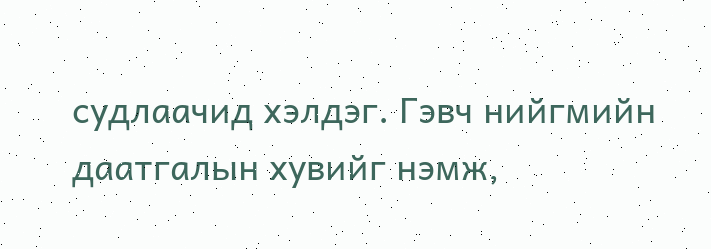судлаачид хэлдэг. Гэвч нийгмийн даатгалын хувийг нэмж,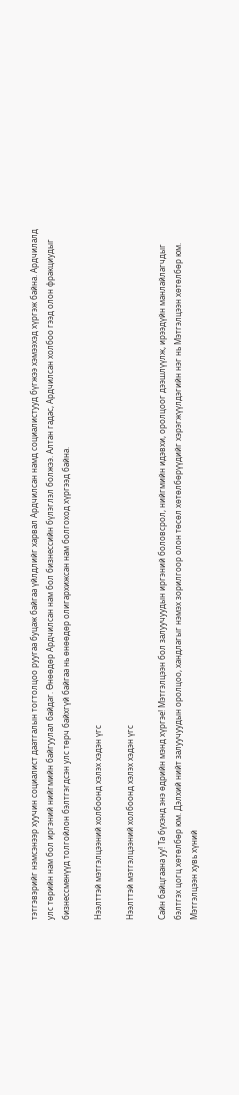тэтгэвэрийг нэмсэнээр хуучин социалист даатгалын тогтолцоо руугаа буцаж байгаа үйлдлийг харвал Ардчилсан намд социалистууд бүгжээ хэмээхэд хүргэж байна. Ардчилалд улс төрийн нам бол иргэний нийгмийн байгуулал байдаг. Өнөөдөр Ардчилсан нам бол бизнессийн бүлэглэл болжээ. Алтан гадас, Ардчилсан холбоо гээд олон фракциудыг бизнессменүүд толгойлон бэлтгэгдсэн улс төрч байхгүй байгаа нь өнөөдөр олигархижсан нам болгоход хүргээд байна.

Нээлттэй мэтгэлцээний холбоонд хэлэх хэдэн үгс

Нээлттэй мэтгэлцээний холбоонд хэлэх хэдэн үгс

Сайн байцгаана уу! Та бүхэнд энэ өдрийн мэнд хүргэе! Мэтгэлцээн бол залуучуудын иргэний боловсрол, нийгмийн идэвхи, оролцоог дээшлүүлж, ирээдүйн манлайлагчдыг бэлтгэх цогц хөтөлбөр юм. Дэлхий нийт залуучуудын оролцоо, хандлагыг нэмэх зорилгоор олон төсөл хөтөлбөрүүдийг хэрэгжүүлдэгийн нэг нь Мэтгэлцээн хөтөлбөр юм. Мэтгэлцээн хувь хүний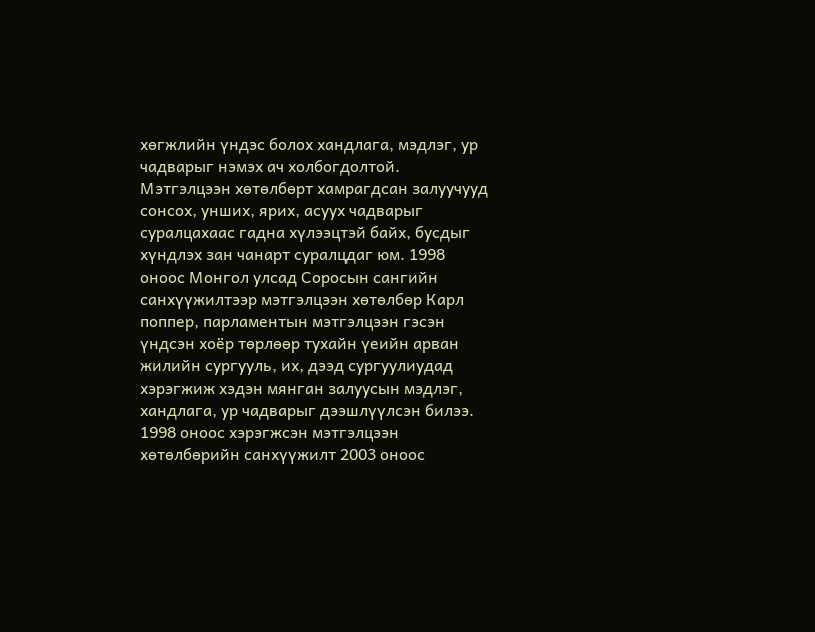хөгжлийн үндэс болох хандлага, мэдлэг, ур чадварыг нэмэх ач холбогдолтой. Мэтгэлцээн хөтөлбөрт хамрагдсан залуучууд сонсох, унших, ярих, асуух чадварыг суралцахаас гадна хүлээцтэй байх, бусдыг хүндлэх зан чанарт суралцдаг юм. 1998 оноос Монгол улсад Соросын сангийн санхүүжилтээр мэтгэлцээн хөтөлбөр Карл поппер, парламентын мэтгэлцээн гэсэн үндсэн хоёр төрлөөр тухайн үеийн арван жилийн сургууль, их, дээд сургуулиудад хэрэгжиж хэдэн мянган залуусын мэдлэг, хандлага, ур чадварыг дээшлүүлсэн билээ. 1998 оноос хэрэгжсэн мэтгэлцээн хөтөлбөрийн санхүүжилт 2003 оноос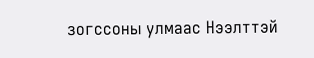зогссоны улмаас Нээлттэй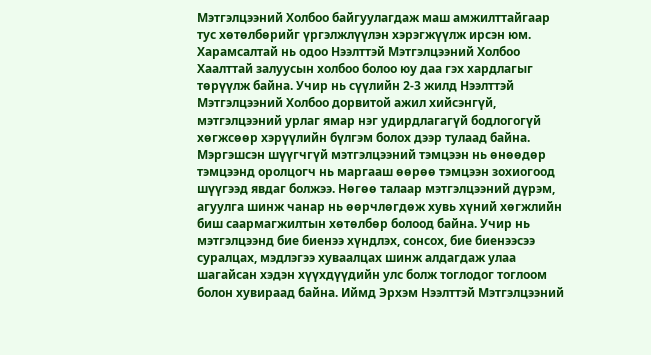Мэтгэлцээний Холбоо байгуулагдаж маш амжилттайгаар тус хөтөлбөрийг үргэлжлүүлэн хэрэгжүүлж ирсэн юм. Харамсалтай нь одоо Нээлттэй Мэтгэлцээний Холбоо Хаалттай залуусын холбоо болоо юу даа гэх хардлагыг төрүүлж байна. Учир нь сүүлийн 2-3 жилд Нээлттэй Мэтгэлцээний Холбоо дорвитой ажил хийсэнгүй, мэтгэлцээний урлаг ямар нэг удирдлагагүй бодлогогүй хөгжсөөр хэрүүлийн бүлгэм болох дээр тулаад байна. Мэргэшсэн шүүгчгүй мэтгэлцээний тэмцээн нь өнөөдөр тэмцээнд оролцогч нь маргааш өөрөө тэмцээн зохиогоод шүүгээд явдаг болжээ. Нөгөө талаар мэтгэлцээний дүрэм, агуулга шинж чанар нь өөрчлөгдөж хувь хүний хөгжлийн биш саармагжилтын хөтөлбөр болоод байна. Учир нь мэтгэлцээнд бие биенээ хүндлэх, сонсох, бие биенээсээ суралцах, мэдлэгээ хуваалцах шинж алдагдаж улаа шагайсан хэдэн хүүхдүүдийн улс болж тоглодог тоглоом болон хувираад байна. Иймд Эрхэм Нээлттэй Мэтгэлцээний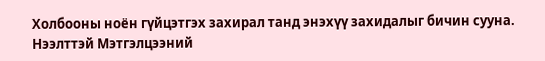Холбооны ноён гүйцэтгэх захирал танд энэхүү захидалыг бичин сууна. Нээлттэй Мэтгэлцээний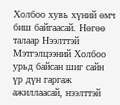Холбоо хувь хүний өмч биш байгаасай. Нөгөө талаар Нээлттэй Мэтгэлцээний Холбоо урьд байсан шиг сайн үр дүн гаргаж ажиллаасай, нээлттэй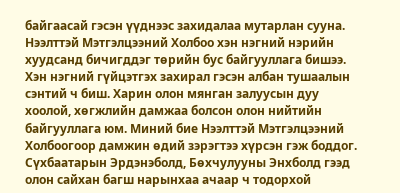байгаасай гэсэн үүднээс захидалаа мутарлан сууна. Нээлттэй Мэтгэлцээний Холбоо хэн нэгний нэрийн хуудсанд бичигддэг төрийн бус байгууллага бишээ. Хэн нэгний гүйцэтгэх захирал гэсэн албан тушаалын сэнтий ч биш. Харин олон мянган залуусын дуу хоолой, хөгжлийн дамжаа болсон олон нийтийн байгууллага юм. Миний бие Нээлттэй Мэтгэлцээний Холбоогоор дамжин өдий зэрэгтээ хүрсэн гэж боддог. Сүхбаатарын Эрдэнэболд, Бөхчулууны Энхболд гээд олон сайхан багш нарынхаа ачаар ч тодорхой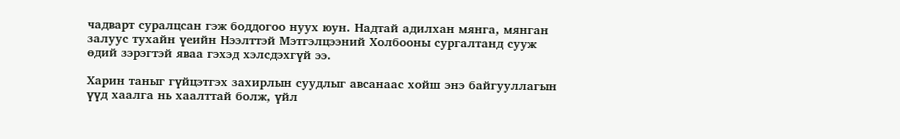чадварт суралцсан гэж боддогоо нуух юун. Надтай адилхан мянга, мянган залуус тухайн үеийн Нээлттэй Мэтгэлцээний Холбооны сургалтанд сууж өдий зэрэгтэй яваа гэхэд хэлсдэхгүй ээ.

Харин таныг гүйцэтгэх захирлын суудлыг авсанаас хойш энэ байгууллагын үүд хаалга нь хаалттай болж, үйл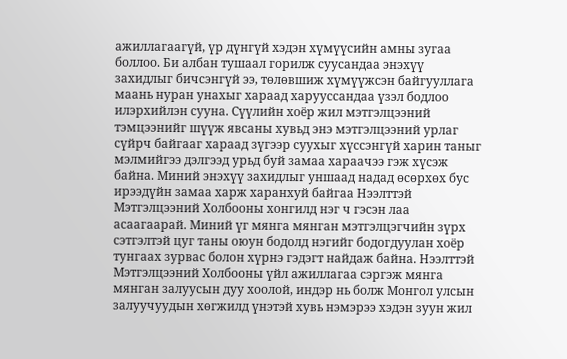ажиллагаагүй, үр дүнгүй хэдэн хүмүүсийн амны зугаа боллоо. Би албан тушаал горилж суусандаа энэхүү захидлыг бичсэнгүй ээ, төлөвшиж хүмүүжсэн байгууллага маань нуран унахыг хараад харууссандаа үзэл бодлоо илэрхийлэн сууна. Сүүлийн хоёр жил мэтгэлцээний тэмцээнийг шүүж явсаны хувьд энэ мэтгэлцээний урлаг сүйрч байгааг хараад зүгээр суухыг хүссэнгүй харин таныг мэлмийгээ дэлгээд урьд буй замаа хараачээ гэж хүсэж байна. Миний энэхүү захидлыг уншаад надад өсөрхөх бус ирээдүйн замаа харж харанхуй байгаа Нээлттэй Мэтгэлцээний Холбооны хонгилд нэг ч гэсэн лаа асаагаарай. Миний үг мянга мянган мэтгэлцэгчийн зүрх сэтгэлтэй цуг таны оюун бодолд нэгийг бодогдуулан хоёр тунгаах зурвас болон хүрнэ гэдэгт найдаж байна. Нээлттэй Мэтгэлцээний Холбооны үйл ажиллагаа сэргэж мянга мянган залуусын дуу хоолой, индэр нь болж Монгол улсын залуучуудын хөгжилд үнэтэй хувь нэмэрээ хэдэн зуун жил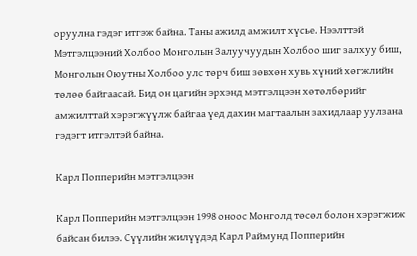оруулна гэдэг итгэж байна. Таны ажилд амжилт хүсье. Нээлттэй Мэтгэлцээний Холбоо Монголын Залуучуудын Холбоо шиг залхуу биш, Монголын Оюутны Холбоо улс төрч биш зөвхөн хувь хүний хөгжлийн төлөө байгаасай. Бид он цагийн эрхэнд мэтгэлцээн хөтөлбөрийг амжилттай хэрэгжүүлж байгаа үед дахин магтаалын захидлаар уулзана гэдэгт итгэлтэй байна.

Карл Попперийн мэтгэлцээн

Карл Попперийн мэтгэлцээн 1998 оноос Монголд төсөл болон хэрэгжиж байсан билээ. Сүүлийн жилүүдэд Карл Раймунд Попперийн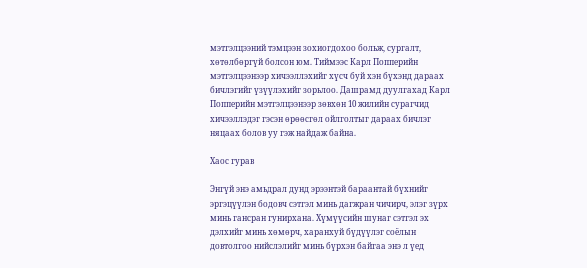мэтгэлцээний тэмцээн зохиогдохоо больж, сургалт, хөтөлбөргүй болсон юм. Тиймээс Карл Попперийн мэтгэлцээнээр хичээллэхийг хүсч буй хэн бүхэнд дараах бичлэгийг үзүүлэхийг зорьлоо. Дашрамд дуулгахад Карл Попперийн мэтгэлцээнээр зөвхөн 10 жилийн сурагчид хичээллэдэг гэсэн өрөөсгөл ойлголтыг дараах бичлэг няцаах болов уу гэж найдаж байна.

Хаос гурав

Энгүй энэ амьдрал дунд эрээнтэй бараантай бүхнийг эргэцүүлэн бодовч сэтгэл минь дагжран чичирч, элэг зүрх минь гансран гунирхана. Хүмүүсийн шунаг сэтгэл эх дэлхийг минь хөмөрч, харанхуй бүдүүлэг соёлын довтолгоо нийслэлийг минь бүрхэн байгаа энэ л үед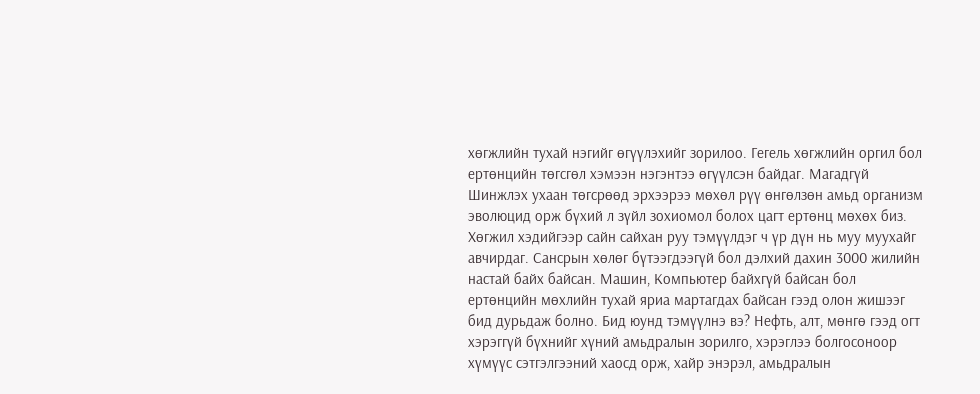хөгжлийн тухай нэгийг өгүүлэхийг зорилоо. Гегель хөгжлийн оргил бол ертөнцийн төгсгөл хэмээн нэгэнтээ өгүүлсэн байдаг. Магадгүй Шинжлэх ухаан төгсрөөд эрхээрээ мөхөл рүү өнгөлзөн амьд организм эволюцид орж бүхий л зүйл зохиомол болох цагт ертөнц мөхөх биз. Хөгжил хэдийгээр сайн сайхан руу тэмүүлдэг ч үр дүн нь муу муухайг авчирдаг. Сансрын хөлөг бүтээгдээгүй бол дэлхий дахин 3000 жилийн настай байх байсан. Машин, Компьютер байхгүй байсан бол ертөнцийн мөхлийн тухай яриа мартагдах байсан гээд олон жишээг бид дурьдаж болно. Бид юунд тэмүүлнэ вэ? Нефть, алт, мөнгө гээд огт хэрэггүй бүхнийг хүний амьдралын зорилго, хэрэглээ болгосоноор хүмүүс сэтгэлгээний хаосд орж, хайр энэрэл, амьдралын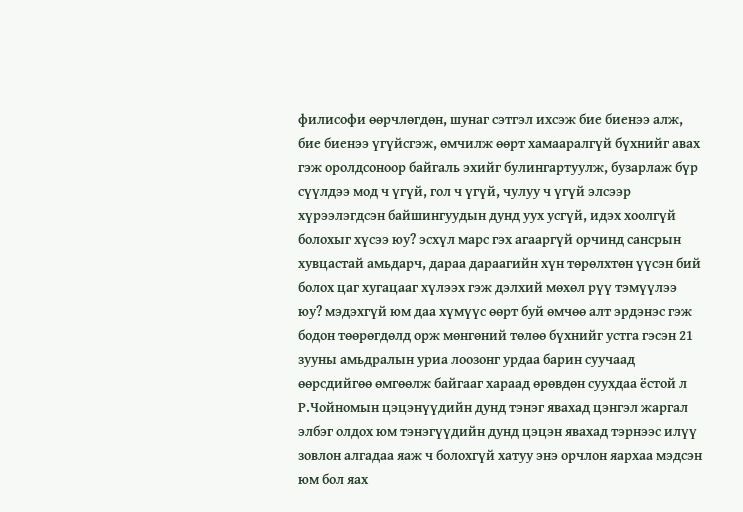филисофи өөрчлөгдөн, шунаг сэтгэл ихсэж бие биенээ алж, бие биенээ үгүйсгэж, өмчилж өөрт хамааралгүй бүхнийг авах гэж оролдсоноор байгаль эхийг булингартуулж, бузарлаж бүр сүүлдээ мод ч үгүй, гол ч үгүй, чулуу ч үгүй элсээр хүрээлэгдсэн байшингуудын дунд уух усгүй, идэх хоолгүй болохыг хүсээ юу? эсхүл марс гэх агааргүй орчинд сансрын хувцастай амьдарч, дараа дараагийн хүн төрөлхтөн үүсэн бий болох цаг хугацааг хүлээх гэж дэлхий мөхөл рүү тэмүүлээ юу? мэдэхгүй юм даа хүмүүс өөрт буй өмчөө алт эрдэнэс гэж бодон төөрөгдөлд орж мөнгөний төлөө бүхнийг устга гэсэн 21 зууны амьдралын уриа лоозонг урдаа барин суучаад өөрсдийгөө өмгөөлж байгааг хараад өрөвдөн суухдаа ёстой л Р.Чойномын цэцэнүүдийн дунд тэнэг явахад цэнгэл жаргал элбэг олдох юм тэнэгүүдийн дунд цэцэн явахад тэрнээс илүү зовлон алгадаа яаж ч болохгүй хатуу энэ орчлон яархаа мэдсэн юм бол яах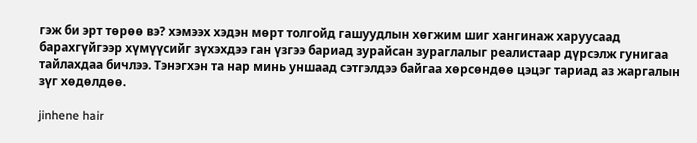гэж би эрт төрөө вэ? хэмээх хэдэн мөрт толгойд гашуудлын хөгжим шиг хангинаж харуусаад барахгүйгээр хүмүүсийг зүхэхдээ ган үзгээ бариад зурайсан зураглалыг реалистаар дүрсэлж гунигаа тайлахдаа бичлээ. Тэнэгхэн та нар минь уншаад сэтгэлдээ байгаа хөрсөндөө цэцэг тариад аз жаргалын зүг хөдөлдөө.

jinhene hair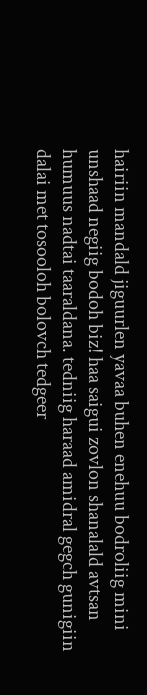hairiin mandald jiguurlen yavaa buhen enehuu bodroliig mini unshaad negiig bodoh biz! haa saigui zovlon shanalald avtsan humuus nadtai taaraldana. tedniig haraad amidral gegch gunigiin dalai met tosooloh bolovch tedgeer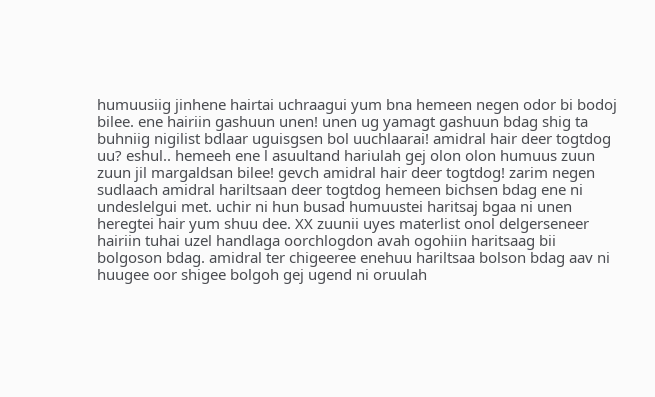humuusiig jinhene hairtai uchraagui yum bna hemeen negen odor bi bodoj bilee. ene hairiin gashuun unen! unen ug yamagt gashuun bdag shig ta buhniig nigilist bdlaar uguisgsen bol uuchlaarai! amidral hair deer togtdog uu? eshul.. hemeeh ene l asuultand hariulah gej olon olon humuus zuun zuun jil margaldsan bilee! gevch amidral hair deer togtdog! zarim negen sudlaach amidral hariltsaan deer togtdog hemeen bichsen bdag ene ni undeslelgui met. uchir ni hun busad humuustei haritsaj bgaa ni unen heregtei hair yum shuu dee. XX zuunii uyes materlist onol delgerseneer hairiin tuhai uzel handlaga oorchlogdon avah ogohiin haritsaag bii bolgoson bdag. amidral ter chigeeree enehuu hariltsaa bolson bdag aav ni huugee oor shigee bolgoh gej ugend ni oruulah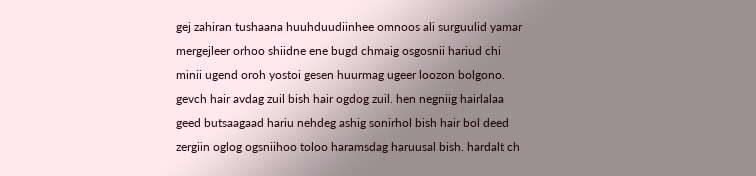gej zahiran tushaana huuhduudiinhee omnoos ali surguulid yamar mergejleer orhoo shiidne ene bugd chmaig osgosnii hariud chi minii ugend oroh yostoi gesen huurmag ugeer loozon bolgono. gevch hair avdag zuil bish hair ogdog zuil. hen negniig hairlalaa geed butsaagaad hariu nehdeg ashig sonirhol bish hair bol deed zergiin oglog ogsniihoo toloo haramsdag haruusal bish. hardalt ch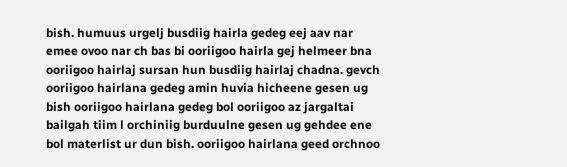bish. humuus urgelj busdiig hairla gedeg eej aav nar emee ovoo nar ch bas bi ooriigoo hairla gej helmeer bna ooriigoo hairlaj sursan hun busdiig hairlaj chadna. gevch ooriigoo hairlana gedeg amin huvia hicheene gesen ug bish ooriigoo hairlana gedeg bol ooriigoo az jargaltai bailgah tiim l orchiniig burduulne gesen ug gehdee ene bol materlist ur dun bish. ooriigoo hairlana geed orchnoo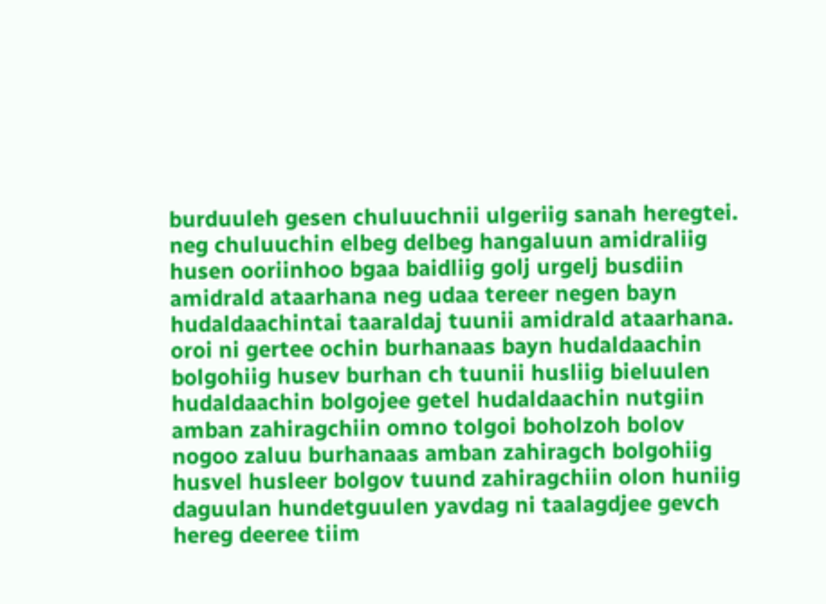burduuleh gesen chuluuchnii ulgeriig sanah heregtei. neg chuluuchin elbeg delbeg hangaluun amidraliig husen ooriinhoo bgaa baidliig golj urgelj busdiin amidrald ataarhana neg udaa tereer negen bayn hudaldaachintai taaraldaj tuunii amidrald ataarhana. oroi ni gertee ochin burhanaas bayn hudaldaachin bolgohiig husev burhan ch tuunii husliig bieluulen hudaldaachin bolgojee getel hudaldaachin nutgiin amban zahiragchiin omno tolgoi boholzoh bolov nogoo zaluu burhanaas amban zahiragch bolgohiig husvel husleer bolgov tuund zahiragchiin olon huniig daguulan hundetguulen yavdag ni taalagdjee gevch hereg deeree tiim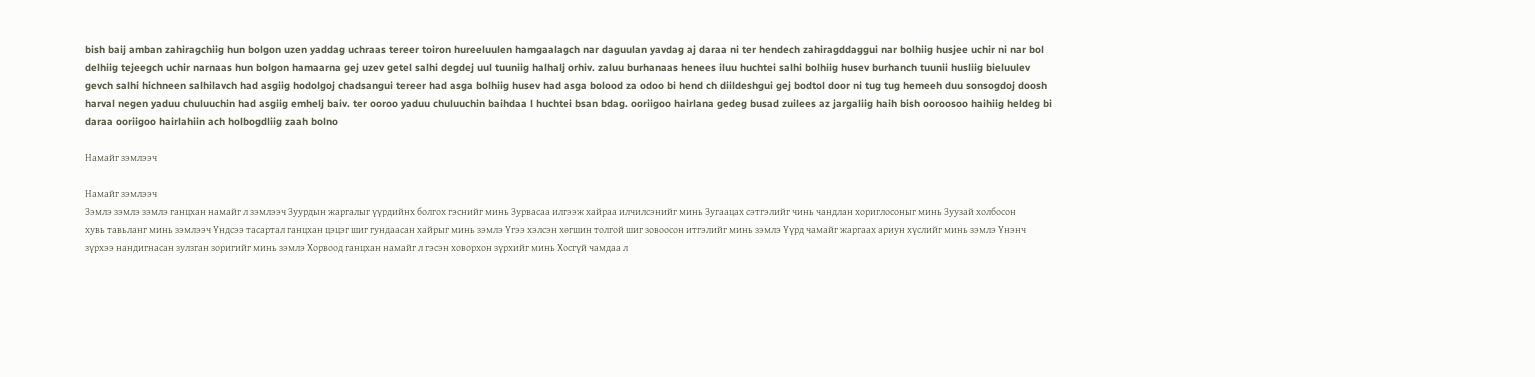bish baij amban zahiragchiig hun bolgon uzen yaddag uchraas tereer toiron hureeluulen hamgaalagch nar daguulan yavdag aj daraa ni ter hendech zahiragddaggui nar bolhiig husjee uchir ni nar bol delhiig tejeegch uchir narnaas hun bolgon hamaarna gej uzev getel salhi degdej uul tuuniig halhalj orhiv. zaluu burhanaas henees iluu huchtei salhi bolhiig husev burhanch tuunii husliig bieluulev gevch salhi hichneen salhilavch had asgiig hodolgoj chadsangui tereer had asga bolhiig husev had asga bolood za odoo bi hend ch diildeshgui gej bodtol door ni tug tug hemeeh duu sonsogdoj doosh harval negen yaduu chuluuchin had asgiig emhelj baiv. ter ooroo yaduu chuluuchin baihdaa l huchtei bsan bdag. ooriigoo hairlana gedeg busad zuilees az jargaliig haih bish ooroosoo haihiig heldeg bi daraa ooriigoo hairlahiin ach holbogdliig zaah bolno

Намайг зэмлээч

Намайг зэмлээч
Зэмлэ зэмлэ зэмлэ ганцхан намайг л зэмлээч Зуурдын жаргалыг үүрдийнх болгох гэснийг минь Зурвасаа илгээж хайраа илчилсэнийг минь Зугаацах сэтгэлийг чинь чандлан хориглосоныг минь Зуузай холбосон хувь тавьланг минь зэмлээч Үндсээ тасартал ганцхан цэцэг шиг гундаасан хайрыг минь зэмлэ Үгээ хэлсэн хөгшин толгой шиг зовоосон итгэлийг минь зэмлэ Үүрд чамайг жаргаах ариун хүслийг минь зэмлэ Үнэнч зүрхээ нандигнасан зулзган зоригийг минь зэмлэ Хорвоод ганцхан намайг л гэсэн ховорхон зүрхийг минь Хосгүй чамдаа л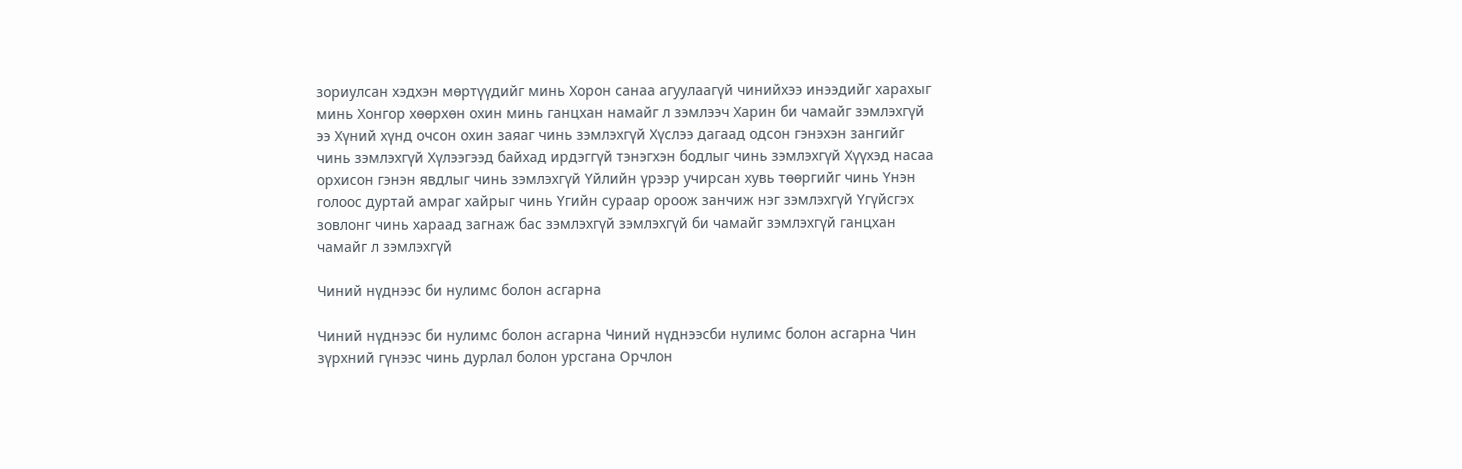зориулсан хэдхэн мөртүүдийг минь Хорон санаа агуулаагүй чинийхээ инээдийг харахыг минь Хонгор хөөрхөн охин минь ганцхан намайг л зэмлээч Харин би чамайг зэмлэхгүй ээ Хүний хүнд очсон охин заяаг чинь зэмлэхгүй Хүслээ дагаад одсон гэнэхэн зангийг чинь зэмлэхгүй Хүлээгээд байхад ирдэггүй тэнэгхэн бодлыг чинь зэмлэхгүй Хүүхэд насаа орхисон гэнэн явдлыг чинь зэмлэхгүй Үйлийн үрээр учирсан хувь төөргийг чинь Үнэн голоос дуртай амраг хайрыг чинь Үгийн сураар ороож занчиж нэг зэмлэхгүй Үгүйсгэх зовлонг чинь хараад загнаж бас зэмлэхгүй зэмлэхгүй би чамайг зэмлэхгүй ганцхан чамайг л зэмлэхгүй

Чиний нүднээс би нулимс болон асгарна

Чиний нүднээс би нулимс болон асгарна Чиний нүднээсби нулимс болон асгарна Чин зүрхний гүнээс чинь дурлал болон урсгана Орчлон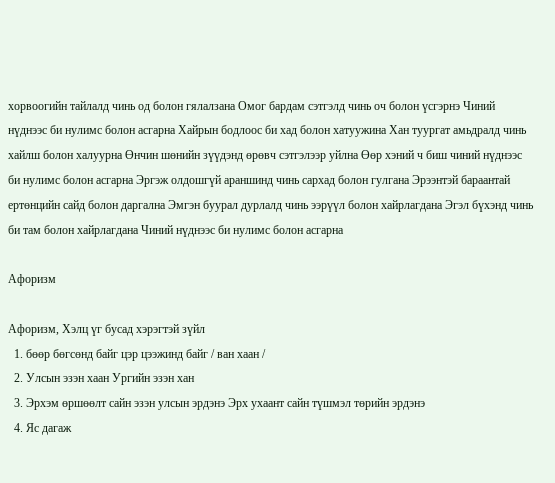хорвоогийн тайлалд чинь од болон гялалзана Омог бардам сэтгэлд чинь оч болон үсгэрнэ Чиний нүднээс би нулимс болон асгарна Хайрын бодлоос би хад болон хатуужина Хан туургат амьдралд чинь хайлш болон халуурна Өнчин шөнийн зүүдэнд өрөвч сэтгэлээр уйлна Өөр хэний ч биш чиний нүднээс би нулимс болон асгарна Эргэж олдошгүй араншинд чинь сархад болон гулгана Эрээнтэй бараантай ертөнцийн сайд болон даргална Эмгэн буурал дурлалд чинь ээрүүл болон хайрлагдана Эгэл бүхэнд чинь би там болон хайрлагдана Чиний нүднээс би нулимс болон асгарна

Афоризм

Афоризм, Хэлц үг бусад хэрэгтэй зүйл
  1. бөөр бөгсөнд байг цэр цээжинд байг / ван хаан /
  2. Улсын эзэн хаан Ургийн эзэн хан
  3. Эрхэм өршөөлт сайн эзэн улсын эрдэнэ Эрх ухаант сайн түшмэл төрийн эрдэнэ
  4. Яс дагаж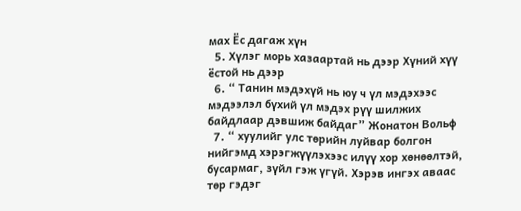мах Ёс дагаж хүн
  5. Хүлэг морь хазаартай нь дээр Хүний хүү ёстой нь дээр
  6. “ Танин мэдэхүй нь юу ч үл мэдэхээс мэдээлэл бүхий үл мэдэх рүү шилжих байдлаар дэвшиж байдаг” Жонатон Вольф
  7. “ хуулийг улс төрийн луйвар болгон нийгэмд хэрэгжүүлэхээс илүү хор хөнөөлтэй, бусармаг, зүйл гэж үгүй. Хэрэв ингэх аваас төр гэдэг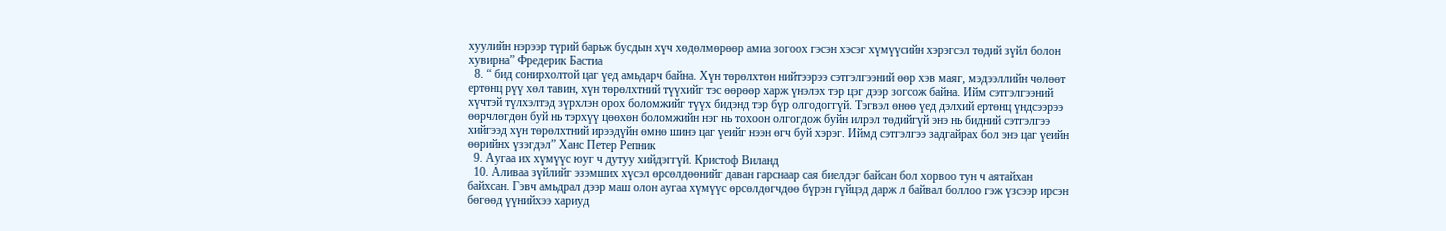хуулийн нэрээр түрий барьж бусдын хүч хөдөлмөрөөр амиа зогоох гэсэн хэсэг хүмүүсийн хэрэгсэл төдий зүйл болон хувирна” Фредерик Бастиа
  8. “ бид сонирхолтой цаг үед амьдарч байна. Хүн төрөлхтөн нийтээрээ сэтгэлгээний өөр хэв маяг, мэдээллийн чөлөөт ертөнц рүү хөл тавин, хүн төрөлхтний түүхийг тэс өөрөөр харж үнэлэх тэр цэг дээр зогсож байна. Ийм сэтгэлгээний хүчтэй түлхэлтэд зүрхлэн орох боломжийг түүх бидэнд тэр бүр олгодоггүй. Тэгвэл өнөө үед дэлхий ертөнц үндсээрээ өөрчлөгдөн буй нь тэрхүү цөөхөн боломжийн нэг нь тохоон олгогдож буйн илрэл төдийгүй энэ нь бидний сэтгэлгээ хийгээд хүн төрөлхтний ирээдүйн өмнө шинэ цаг үеийг нээн өгч буй хэрэг. Иймд сэтгэлгээ задгайрах бол энэ цаг үеийн өөрийнх үзэгдэл” Ханс Петер Репник
  9. Аугаа их хүмүүс юуг ч дутуу хийдэггүй. Кристоф Виланд
  10. Аливаа зүйлийг эзэмших хүсэл өрсөлдөөнийг даван гарснаар сая биелдэг байсан бол хорвоо тун ч аятайхан байхсан. Гэвч амьдрал дээр маш олон аугаа хүмүүс өрсөлдөгчдөө бүрэн гүйцэд дарж л байвал боллоо гэж үзсээр ирсэн бөгөөд үүнийхээ хариуд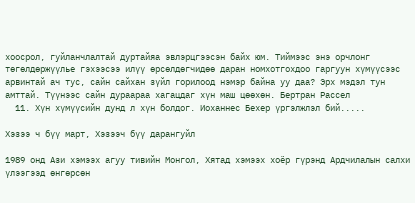хоосрол, гуйланчлалтай дуртайяа эвлэрцгээсэн байх юм. Тиймээс энэ орчлонг төгөлдөржүүлье гэхээсээ илүү өрсөлдөгчидөө даран номхотгохдоо гаргуун хүмүүсээс арвинтай ач тус, сайн сайхан зүйл горилоод нэмэр байна уу даа? Эрх мэдэл тун амттай. Түүнээс сайн дураараа хагацдаг хүн маш цөөхөн. Бертран Рассел
  11. Хүн хүмүүсийн дунд л хүн болдог. Иоханнес Бехер үргэлжлэл бий.....

Хэзээ ч бүү март, Хэзээч бүү дарангуйл

1989 онд Ази хэмээх агуу тивийн Монгол, Хятад хэмээх хоёр гүрэнд Ардчилалын салхи үлээгээд өнгөрсөн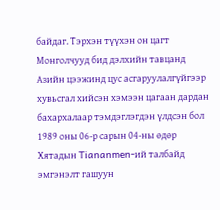байдаг. Тэрхэн түүхэн он цагт Монголчууд бид дэлхийн тавцанд Азийн цээжинд цус асгаруулалгүйгээр хувьсгал хийсэн хэмээн цагаан дардан бахархалаар тэмдэглэгдэн үлдсэн бол 1989 оны 06-р сарын 04-ны өдөр Хятадын Tiananmen-ий талбайд эмгэнэлт гашуун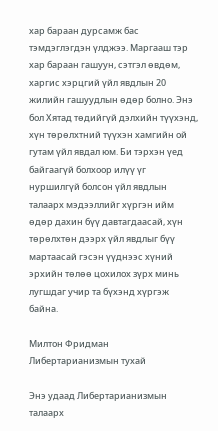хар бараан дурсамж бас тэмдэглэгдэн үлджээ. Маргааш тэр хар бараан гашуун, сэтгэл өвдөм, харгис хэрцгий үйл явдлын 20 жилийн гашуудлын өдөр болно. Энэ бол Хятад төдийгүй дэлхийн түүхэнд, хүн төрөлхтний түүхэн хамгийн ой гутам үйл явдал юм. Би тэрхэн үед байгаагүй болхоор илүү үг нуршилгүй болсон үйл явдлын талаарх мэдээллийг хүргэн ийм өдөр дахин бүү давтагдаасай, хүн төрөлхтөн дээрх үйл явдлыг бүү мартаасай гэсэн үүднээс хүний эрхийн төлөө цохилох зүрх минь лугшдаг учир та бүхэнд хүргэж байна.

Милтон Фридман Либертарианизмын тухай

Энэ удаад Либертарианизмын талаарх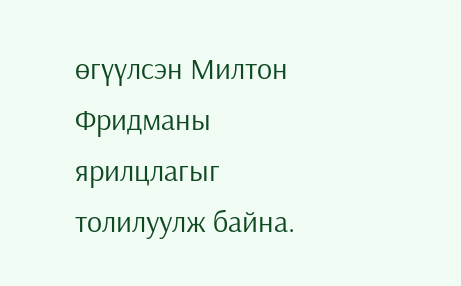өгүүлсэн Милтон Фридманы ярилцлагыг толилуулж байна.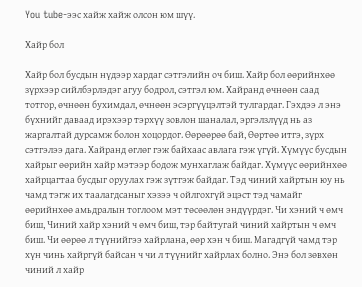You tube-ээс хайж хайж олсон юм шүү.

Хайр бол

Хайр бол бусдын нүдээр хардаг сэтгэлийн оч биш. Хайр бол өөрийнхөө зүрхээр сийлбэрлэдэг агуу бодрол, сэтгэл юм. Хайранд өчнөөн саад тотгор, өчнөөн бухимдал, өчнөөн эсэргүүцэлтэй тулгардаг. Гэхдээ л энэ бүхнийг даваад ирэхээр тэрхүү зовлон шаналал, эргэлзлүүд нь аз жаргалтай дурсамж болон хоцордог. Өөрөөрөө бай, Өөртөө итгэ, зүрх сэтгэлээ дага. Хайранд өглөг гэж байхаас авлага гэж үгүй. Хүмүүс бусдын хайрыг өөрийн хайр мэтээр бодож мунхаглаж байдаг. Хүмүүс өөрийнхөө хайрцагтаа бусдыг оруулах гэж зүтгэж байдаг. Тэд чиний хайртын юу нь чамд тэгж их таалагдсаныг хэзээ ч ойлгохгүй эцэст тэд чамайг өөрийнхөө амьдралын тоглоом мэт төсөөлөн эндүүрдэг. Чи хэний ч өмч биш, Чиний хайр хэний ч өмч биш, тэр байтугай чиний хайртын ч өмч биш. Чи өөрөө л түүнийгээ хайрлана, өөр хэн ч биш. Магадгүй чамд тэр хүн чинь хайргүй байсан ч чи л түүнийг хайрлах болно. Энэ бол зөвхөн чиний л хайр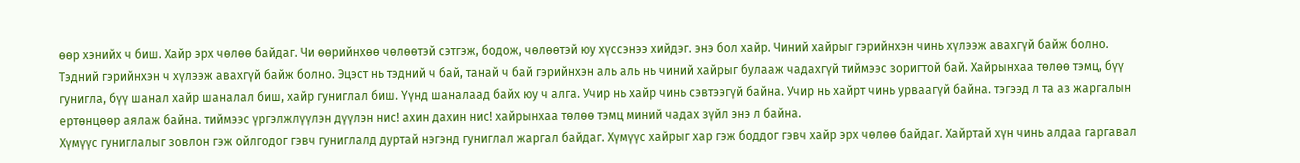өөр хэнийх ч биш. Хайр эрх чөлөө байдаг. Чи өөрийнхөө чөлөөтэй сэтгэж, бодож, чөлөөтэй юу хүссэнээ хийдэг. энэ бол хайр. Чиний хайрыг гэрийнхэн чинь хүлээж авахгүй байж болно. Тэдний гэрийнхэн ч хүлээж авахгүй байж болно. Эцэст нь тэдний ч бай, танай ч бай гэрийнхэн аль аль нь чиний хайрыг булааж чадахгүй тиймээс зоригтой бай. Хайрынхаа төлөө тэмц, бүү гунигла, бүү шанал хайр шаналал биш, хайр гуниглал биш. Үүнд шаналаад байх юу ч алга. Учир нь хайр чинь сэвтээгүй байна. Учир нь хайрт чинь урваагүй байна. тэгээд л та аз жаргалын ертөнцөөр аялаж байна. тиймээс үргэлжлүүлэн дүүлэн нис! ахин дахин нис! хайрынхаа төлөө тэмц миний чадах зүйл энэ л байна.
Хүмүүс гуниглалыг зовлон гэж ойлгодог гэвч гуниглалд дуртай нэгэнд гуниглал жаргал байдаг. Хүмүүс хайрыг хар гэж боддог гэвч хайр эрх чөлөө байдаг. Хайртай хүн чинь алдаа гаргавал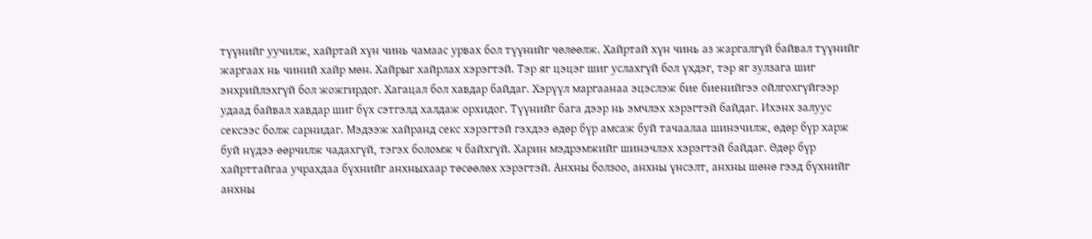түүнийг уучилж, хайртай хүн чинь чамаас урвах бол түүнийг чөлөөлж. Хайртай хүн чинь аз жаргалгүй байвал түүнийг жаргаах нь чиний хайр мөн. Хайрыг хайрлах хэрэгтэй. Тэр яг цэцэг шиг услахгүй бол үхдэг, тэр яг зулзага шиг энхрийлэхгүй бол жожгирдог. Хагацал бол хавдар байдаг. Хэрүүл маргаанаа эцэслэж бие биенийгээ ойлгохгүйгээр удаад байвал хавдар шиг бүх сэтгэлд халдаж орхидог. Түүнийг бага дээр нь эмчлэх хэрэгтэй байдаг. Ихэнх залуус сексээс болж сарнидаг. Мэдээж хайранд секс хэрэгтэй гэхдээ өдөр бүр амсаж буй тачаалаа шинэчилж, өдөр бүр харж буй нүдээ өөрчилж чадахгүй, тэгэх боломж ч байхгүй. Харин мэдрэмжийг шинэчлэх хэрэгтэй байдаг. Өдөр бүр хайрттайгаа учрахдаа бүхнийг анхныхаар төсөөлөх хэрэгтэй. Анхны болзоо, анхны үнсэлт, анхны шөнө гээд бүхнийг анхны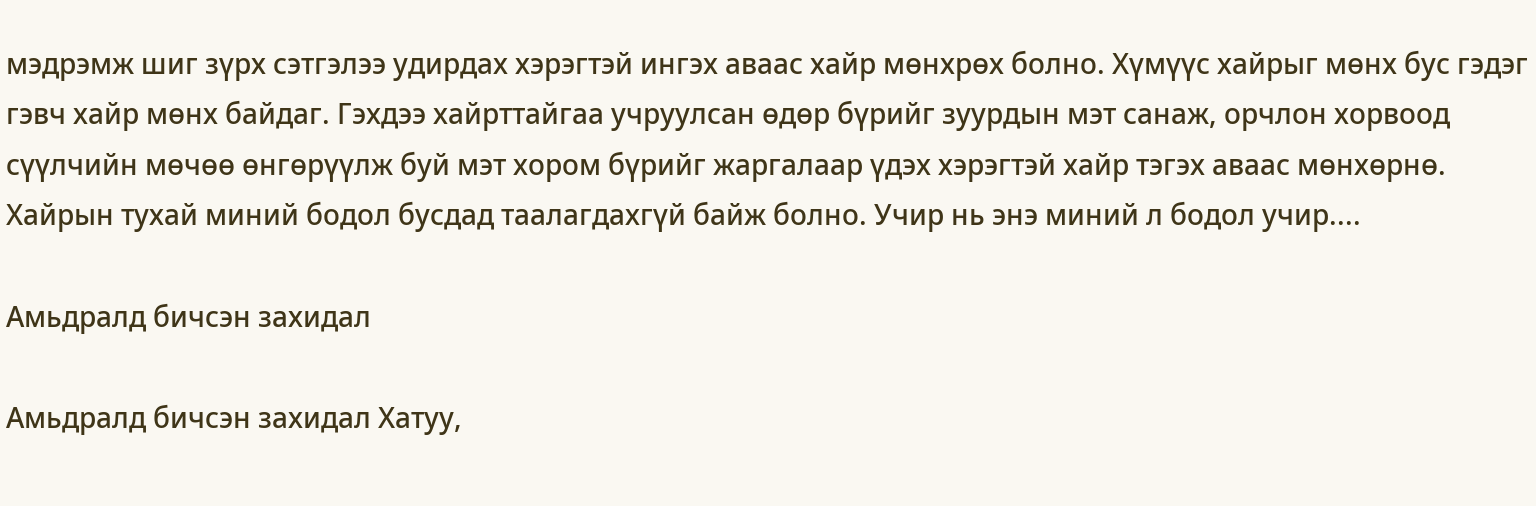мэдрэмж шиг зүрх сэтгэлээ удирдах хэрэгтэй ингэх аваас хайр мөнхрөх болно. Хүмүүс хайрыг мөнх бус гэдэг гэвч хайр мөнх байдаг. Гэхдээ хайрттайгаа учруулсан өдөр бүрийг зуурдын мэт санаж, орчлон хорвоод сүүлчийн мөчөө өнгөрүүлж буй мэт хором бүрийг жаргалаар үдэх хэрэгтэй хайр тэгэх аваас мөнхөрнө. Хайрын тухай миний бодол бусдад таалагдахгүй байж болно. Учир нь энэ миний л бодол учир....

Амьдралд бичсэн захидал

Амьдралд бичсэн захидал Хатуу,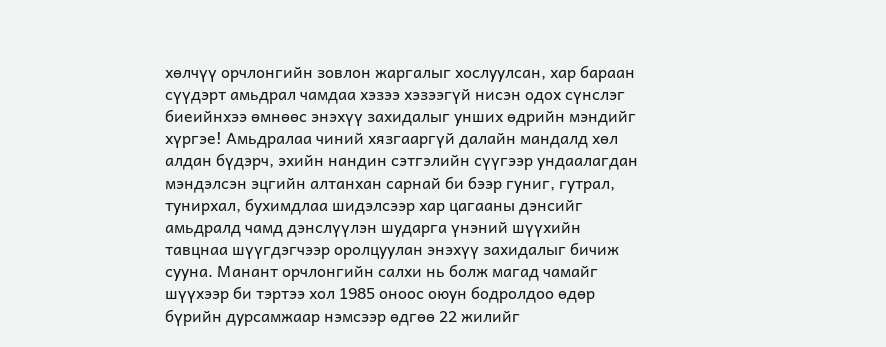хөлчүү орчлонгийн зовлон жаргалыг хослуулсан, хар бараан сүүдэрт амьдрал чамдаа хэзээ хэзээгүй нисэн одох сүнслэг биеийнхээ өмнөөс энэхүү захидалыг унших өдрийн мэндийг хүргэе! Амьдралаа чиний хязгааргүй далайн мандалд хөл алдан бүдэрч, эхийн нандин сэтгэлийн сүүгээр ундаалагдан мэндэлсэн эцгийн алтанхан сарнай би бээр гуниг, гутрал, тунирхал, бухимдлаа шидэлсээр хар цагааны дэнсийг амьдралд чамд дэнслүүлэн шударга үнэний шүүхийн тавцнаа шүүгдэгчээр оролцуулан энэхүү захидалыг бичиж сууна. Манант орчлонгийн салхи нь болж магад чамайг шүүхээр би тэртээ хол 1985 оноос оюун бодролдоо өдөр бүрийн дурсамжаар нэмсээр өдгөө 22 жилийг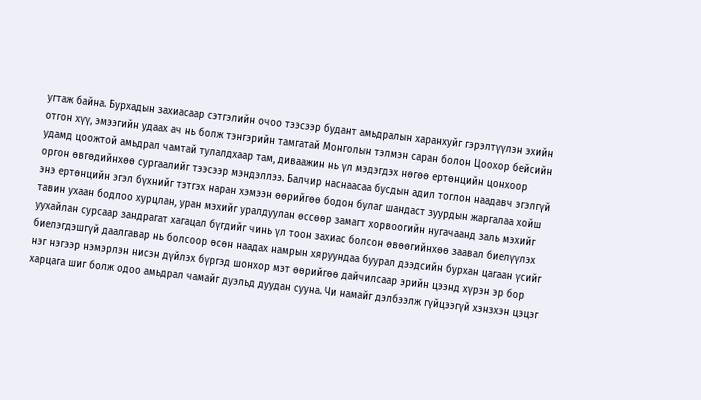угтаж байна. Бурхадын захиасаар сэтгэлийн очоо тээсээр будант амьдралын харанхуйг гэрэлтүүлэн эхийн отгон хүү, эмээгийн удаах ач нь болж тэнгэрийн тамгатай Монголын тэлмэн саран болон Цоохор бейсийн удамд цоожтой амьдрал чамтай тулалдхаар там, диваажин нь үл мэдэгдэх нөгөө ертөнцийн цонхоор оргон өвгөдийнхөө сургаалийг тээсээр мэндэллээ. Балчир наснаасаа бусдын адил тоглон наадавч эгэлгүй энэ ертөнцийн эгэл бүхнийг тэтгэх наран хэмээн өөрийгөө бодон булаг шандаст зуурдын жаргалаа хойш тавин ухаан бодлоо хурцлан, уран мэхийг уралдуулан өссөөр замагт хорвоогийн нугачаанд заль мэхийг уухайлан сурсаар зандрагат хагацал бүгдийг чинь үл тоон захиас болсон өвөөгийнхөө заавал биелүүлэх биелэгдэшгүй даалгавар нь болсоор өсөн наадах намрын хяруундаа буурал дээдсийн бурхан цагаан үсийг нэг нэгээр нэмэрлэн нисэн дүйлэх бүргэд шонхор мэт өөрийгөө дайчилсаар эрийн цээнд хүрэн эр бор харцага шиг болж одоо амьдрал чамайг дуэльд дуудан сууна. Чи намайг дэлбээлж гүйцээгүй хэнзхэн цэцэг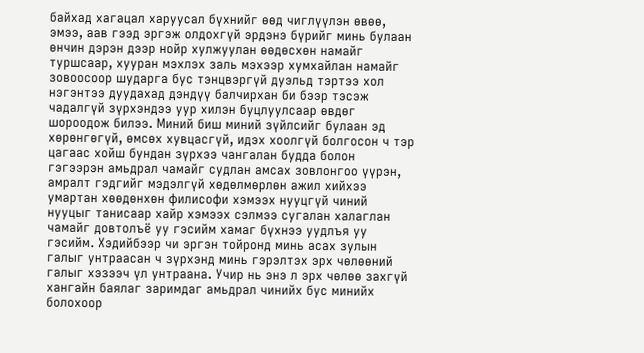байхад хагацал харуусал бүхнийг өөд чиглүүлэн өвөө, эмээ, аав гээд эргэж олдохгүй эрдэнэ бүрийг минь булаан өнчин дэрэн дээр нойр хулжуулан өөдөсхөн намайг туршсаар, хууран мэхлэх заль мэхээр хумхайлан намайг зовоосоор шударга бус тэнцвэргүй дуэльд тэртээ хол нэгэнтээ дуудахад дэндүү балчирхан би бээр тэсэж чадалгүй зүрхэндээ уур хилэн буцлуулсаар өвдөг шороодож билээ. Миний биш миний зүйлсийг булаан эд хөрөнгөгүй, өмсөх хувцасгүй, идэх хоолгүй болгосон ч тэр цагаас хойш бундан зүрхээ чангалан будда болон гэгээрэн амьдрал чамайг судлан амсах зовлонгоо үүрэн, амралт гэдгийг мэдэлгүй хөдөлмөрлөн ажил хийхээ умартан хөөдөнхөн филисофи хэмээх нууцгүй чиний нууцыг танисаар хайр хэмээх сэлмээ сугалан халаглан чамайг довтолъё уу гэсийм хамаг бүхнээ уудлъя уу гэсийм. Хэдийбээр чи эргэн тойронд минь асах зулын галыг унтраасан ч зүрхэнд минь гэрэлтэх эрх чөлөөний галыг хэзээч үл унтраана. Учир нь энэ л эрх чөлөө захгүй хангайн баялаг заримдаг амьдрал чинийх бус минийх болохоор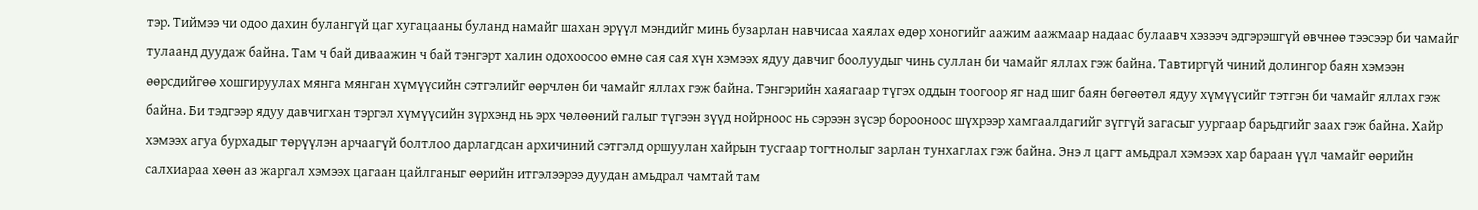тэр. Тиймээ чи одоо дахин булангүй цаг хугацааны буланд намайг шахан эрүүл мэндийг минь бузарлан навчисаа хаялах өдөр хоногийг аажим аажмаар надаас булаавч хэзээч эдгэрэшгүй өвчнөө тээсээр би чамайг тулаанд дуудаж байна. Там ч бай диваажин ч бай тэнгэрт халин одохоосоо өмнө сая сая хүн хэмээх ядуу давчиг боолуудыг чинь суллан би чамайг яллах гэж байна. Тавтиргүй чиний долингор баян хэмээн өөрсдийгөө хошгируулах мянга мянган хүмүүсийн сэтгэлийг өөрчлөн би чамайг яллах гэж байна. Тэнгэрийн хаяагаар түгэх оддын тоогоор яг над шиг баян бөгөөтөл ядуу хүмүүсийг тэтгэн би чамайг яллах гэж байна. Би тэдгээр ядуу давчигхан тэргэл хүмүүсийн зүрхэнд нь эрх чөлөөний галыг түгээн зүүд нойрноос нь сэрээн зүсэр борооноос шүхрээр хамгаалдагийг зүггүй загасыг уургаар барьдгийг заах гэж байна. Хайр хэмээх агуа бурхадыг төрүүлэн арчаагүй болтлоо дарлагдсан архичиний сэтгэлд оршуулан хайрын тусгаар тогтнолыг зарлан тунхаглах гэж байна. Энэ л цагт амьдрал хэмээх хар бараан үүл чамайг өөрийн салхиараа хөөн аз жаргал хэмээх цагаан цайлганыг өөрийн итгэлээрээ дуудан амьдрал чамтай там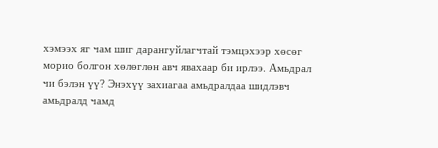хэмээх яг чам шиг дарангуйлагчтай тэмцэхээр хөсөг морио болгон хөлөглөн авч явахаар би ирлээ. Амьдрал чи бэлэн үү? Энэхүү захиагаа амьдралдаа шидлэвч амьдралд чамд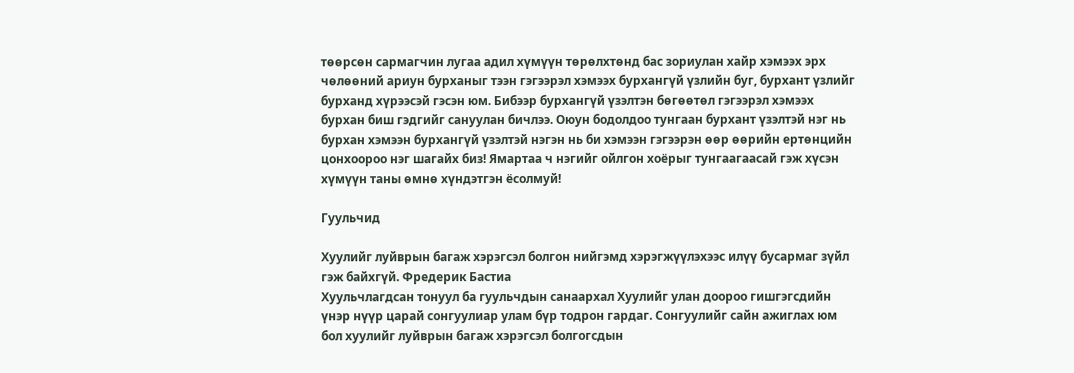төөрсөн сармагчин лугаа адил хүмүүн төрөлхтөнд бас зориулан хайр хэмээх эрх чөлөөний ариун бурханыг тээн гэгээрэл хэмээх бурхангүй үзлийн буг, бурхант үзлийг бурханд хүрээсэй гэсэн юм. Бибээр бурхангүй үзэлтэн бөгөөтөл гэгээрэл хэмээх бурхан биш гэдгийг сануулан бичлээ. Оюун бодолдоо тунгаан бурхант үзэлтэй нэг нь бурхан хэмээн бурхангүй үзэлтэй нэгэн нь би хэмээн гэгээрэн өөр өөрийн ертөнцийн цонхоороо нэг шагайх биз! Ямартаа ч нэгийг ойлгон хоёрыг тунгаагаасай гэж хүсэн хүмүүн таны өмнө хүндэтгэн ёсолмуй!

Гуульчид

Хуулийг луйврын багаж хэрэгсэл болгон нийгэмд хэрэгжүүлэхээс илүү бусармаг зүйл гэж байхгүй. Фредерик Бастиа
Хуульчлагдсан тонуул ба гуульчдын санаархал Хуулийг улан доороо гишгэгсдийн үнэр нүүр царай сонгуулиар улам бүр тодрон гардаг. Сонгуулийг сайн ажиглах юм бол хуулийг луйврын багаж хэрэгсэл болгогсдын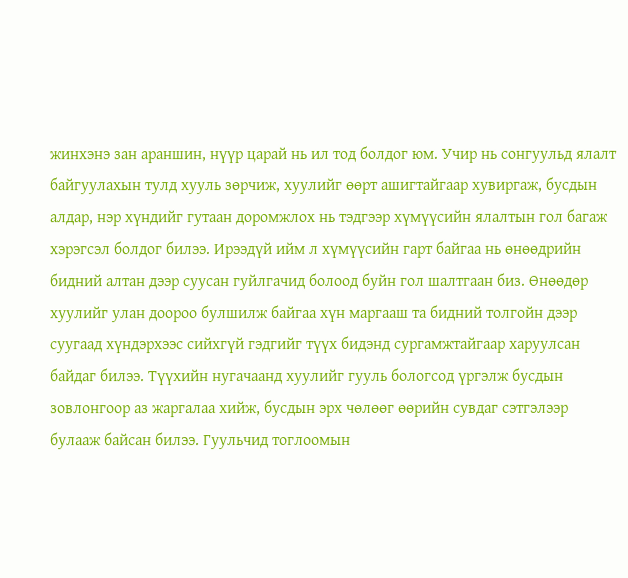жинхэнэ зан араншин, нүүр царай нь ил тод болдог юм. Учир нь сонгуульд ялалт байгуулахын тулд хууль зөрчиж, хуулийг өөрт ашигтайгаар хувиргаж, бусдын алдар, нэр хүндийг гутаан доромжлох нь тэдгээр хүмүүсийн ялалтын гол багаж хэрэгсэл болдог билээ. Ирээдүй ийм л хүмүүсийн гарт байгаа нь өнөөдрийн бидний алтан дээр суусан гуйлгачид болоод буйн гол шалтгаан биз. Өнөөдөр хуулийг улан доороо булшилж байгаа хүн маргааш та бидний толгойн дээр суугаад хүндэрхээс сийхгүй гэдгийг түүх бидэнд сургамжтайгаар харуулсан байдаг билээ. Түүхийн нугачаанд хуулийг гууль бологсод үргэлж бусдын зовлонгоор аз жаргалаа хийж, бусдын эрх чөлөөг өөрийн сувдаг сэтгэлээр булааж байсан билээ. Гуульчид тоглоомын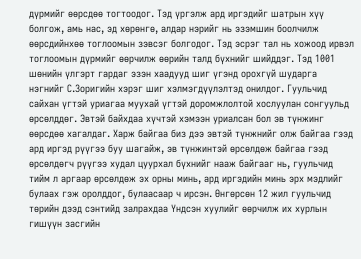дүрмийг өөрсдөө тогтоодог. Тэд үргэлж ард иргэдийг шатрын хүү болгож, амь нас, эд хөрөнгө, алдар нэрийг нь эзэмшин боолчилж өөрсдийнхөө тоглоомын зэвсэг болгодог. Тэд эсрэг тал нь хожоод ирвэл тоглоомын дүрмийг өөрчилж өөрийн талд бүхнийг шийддэг. Тэд 1001 шөнийн үлгэрт гардаг эзэн хаадууд шиг үгэнд орохгүй шударга нэгнийг С.Зоригийн хэрэг шиг хэлмэгдүүлэлтэд онилдог. Гуульчид сайхан үгтэй уриагаа муухай үгтэй доромжлолтой хослуулан сонгуульд өрсөлддөг. Эвтэй байхдаа хүчтэй хэмээн уриалсан бол эв түнжинг өөрсдөө хагалдаг. Харж байгаа биз дээ эвтэй түнжнийг олж байгаа гээд ард иргэд рүүгээ буу шагайж, эв түнжинтэй өрсөлдөж байгаа гээд өрсөлдөгч рүүгээ худал цуурхал бүхнийг нааж байгааг нь, гуульчид тийм л аргаар өрсөлдөж эх орны минь, ард иргэдийн минь эрх мэдлийг булаах гэж оролддог, булаасаар ч ирсэн. Өнгөрсөн 12 жил гуульчид төрийн дээд сэнтийд залрахдаа Үндсэн хуулийг өөрчилж их хурлын гишүүн засгийн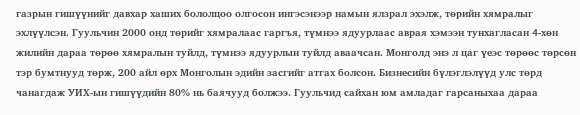газрын гишүүнийг давхар хаших бололцоо олгосон ингэсэнээр намын ялзрал эхэлж, төрийн хямралыг эхлүүлсэн. Гуульчин 2000 онд төрийг хямралаас гаргъя, түмнээ ядуурлаас аврая хэмээн тунхагласан 4-хөн жилийн дараа төрөө хямралын туйлд, түмнээ ядуурлын туйлд аваачсан. Монголд энэ л цаг үеэс төрөөс төрсөн тэр бумтнууд төрж, 200 айл өрх Монголын эдийн засгийг атгах болсон. Бизнесийн бүлэглэлүүд улс төрд чанагдаж УИХ-ын гишүүдийн 80% нь баячууд болжээ. Гуульчид сайхан юм амладаг гарсаныхаа дараа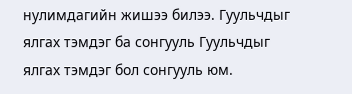нулимдагийн жишээ билээ. Гуульчдыг ялгах тэмдэг ба сонгууль Гуульчдыг ялгах тэмдэг бол сонгууль юм.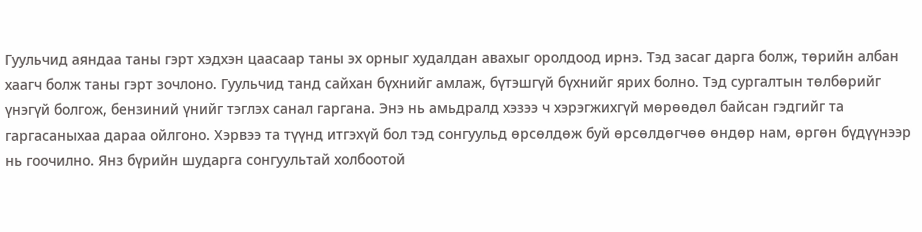Гуульчид аяндаа таны гэрт хэдхэн цаасаар таны эх орныг худалдан авахыг оролдоод ирнэ. Тэд засаг дарга болж, төрийн албан хаагч болж таны гэрт зочлоно. Гуульчид танд сайхан бүхнийг амлаж, бүтэшгүй бүхнийг ярих болно. Тэд сургалтын төлбөрийг үнэгүй болгож, бензиний үнийг тэглэх санал гаргана. Энэ нь амьдралд хэзээ ч хэрэгжихгүй мөрөөдөл байсан гэдгийг та гаргасаныхаа дараа ойлгоно. Хэрвээ та түүнд итгэхүй бол тэд сонгуульд өрсөлдөж буй өрсөлдөгчөө өндөр нам, өргөн бүдүүнээр нь гоочилно. Янз бүрийн шударга сонгуультай холбоотой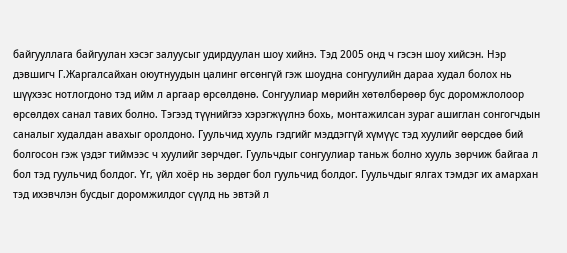байгууллага байгуулан хэсэг залуусыг удирдуулан шоу хийнэ. Тэд 2005 онд ч гэсэн шоу хийсэн. Нэр дэвшигч Г.Жаргалсайхан оюутнуудын цалинг өгсөнгүй гэж шоудна сонгуулийн дараа худал болох нь шүүхээс нотлогдоно тэд ийм л аргаар өрсөлдөнө. Сонгуулиар мөрийн хөтөлбөрөөр бус доромжлолоор өрсөлдөх санал тавих болно. Тэгээд түүнийгээ хэрэгжүүлнэ бохь, монтажилсан зураг ашиглан сонгогчдын саналыг худалдан авахыг оролдоно. Гуульчид хууль гэдгийг мэддэггүй хүмүүс тэд хуулийг өөрсдөө бий болгосон гэж үздэг тиймээс ч хуулийг зөрчдөг. Гуульчдыг сонгуулиар таньж болно хууль зөрчиж байгаа л бол тэд гуульчид болдог. Үг, үйл хоёр нь зөрдөг бол гуульчид болдог. Гуульчдыг ялгах тэмдэг их амархан тэд ихэвчлэн бусдыг доромжилдог сүүлд нь эвтэй л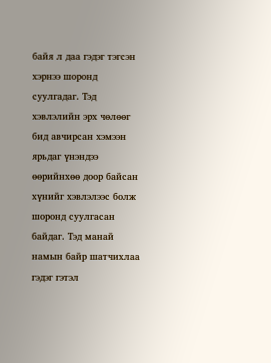байя л даа гэдэг тэгсэн хэрнээ шоронд суулгадаг. Тэд хэвлэлийн эрх чөлөөг бид авчирсан хэмээн ярьдаг үнэндээ өөрийнхөө доор байсан хүнийг хэвлэлээс болж шоронд суулгасан байдаг. Тэд манай намын байр шатчихлаа гэдэг гэтэл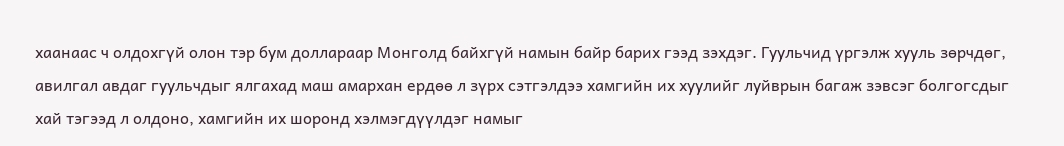хаанаас ч олдохгүй олон тэр бум доллараар Монголд байхгүй намын байр барих гээд зэхдэг. Гуульчид үргэлж хууль зөрчдөг, авилгал авдаг гуульчдыг ялгахад маш амархан ердөө л зүрх сэтгэлдээ хамгийн их хуулийг луйврын багаж зэвсэг болгогсдыг хай тэгээд л олдоно, хамгийн их шоронд хэлмэгдүүлдэг намыг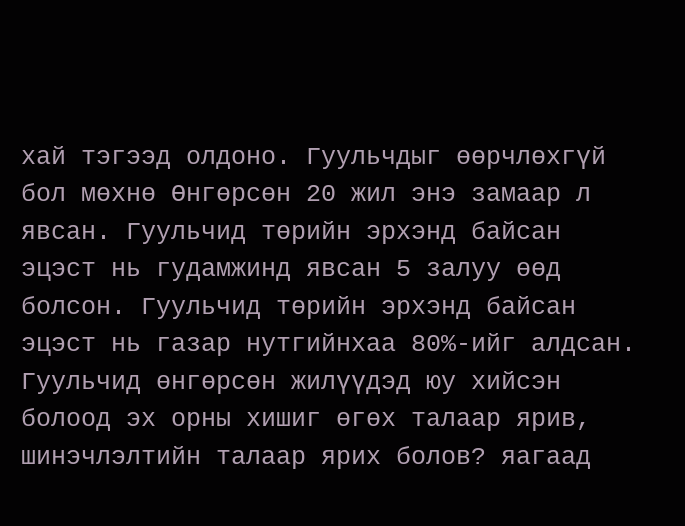хай тэгээд олдоно. Гуульчдыг өөрчлөхгүй бол мөхнө Өнгөрсөн 20 жил энэ замаар л явсан. Гуульчид төрийн эрхэнд байсан эцэст нь гудамжинд явсан 5 залуу өөд болсон. Гуульчид төрийн эрхэнд байсан эцэст нь газар нутгийнхаа 80%-ийг алдсан. Гуульчид өнгөрсөн жилүүдэд юу хийсэн болоод эх орны хишиг өгөх талаар ярив, шинэчлэлтийн талаар ярих болов? яагаад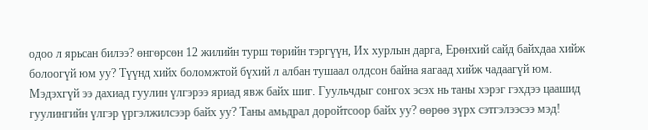одоо л ярьсан билээ? өнгөрсөн 12 жилийн турш төрийн тэргүүн, Их хурлын дарга, Ерөнхий сайд байхдаа хийж болоогүй юм уу? Түүнд хийх боломжтой бүхий л албан тушаал олдсон байна яагаад хийж чадаагүй юм. Мэдэхгүй ээ дахиад гуулин үлгэрээ яриад явж байх шиг. Гуульчдыг сонгох эсэх нь таны хэрэг гэхдээ цаашид гуулингийн үлгэр үргэлжилсээр байх уу? Таны амьдрал доройтсоор байх уу? өөрөө зүрх сэтгэлээсээ мэд!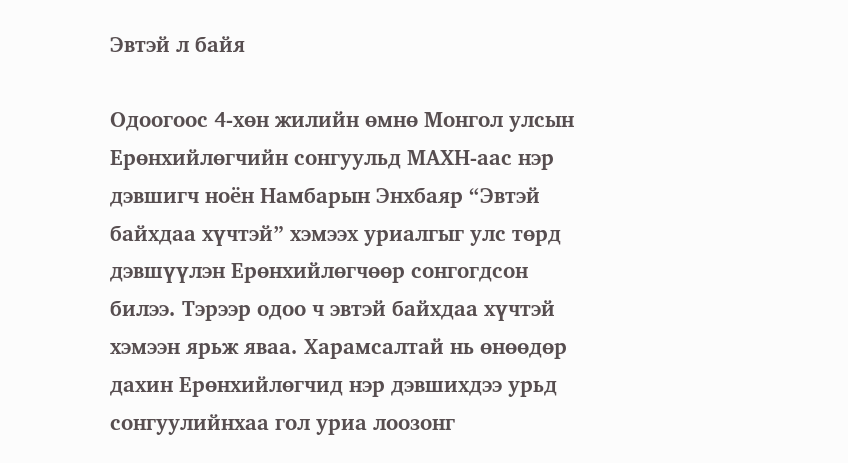Эвтэй л байя

Одоогоос 4-хөн жилийн өмнө Монгол улсын Ерөнхийлөгчийн сонгуульд МАХН-аас нэр дэвшигч ноён Намбарын Энхбаяр “Эвтэй байхдаа хүчтэй” хэмээх уриалгыг улс төрд дэвшүүлэн Ерөнхийлөгчөөр сонгогдсон билээ. Тэрээр одоо ч эвтэй байхдаа хүчтэй хэмээн ярьж яваа. Харамсалтай нь өнөөдөр дахин Ерөнхийлөгчид нэр дэвшихдээ урьд сонгуулийнхаа гол уриа лоозонг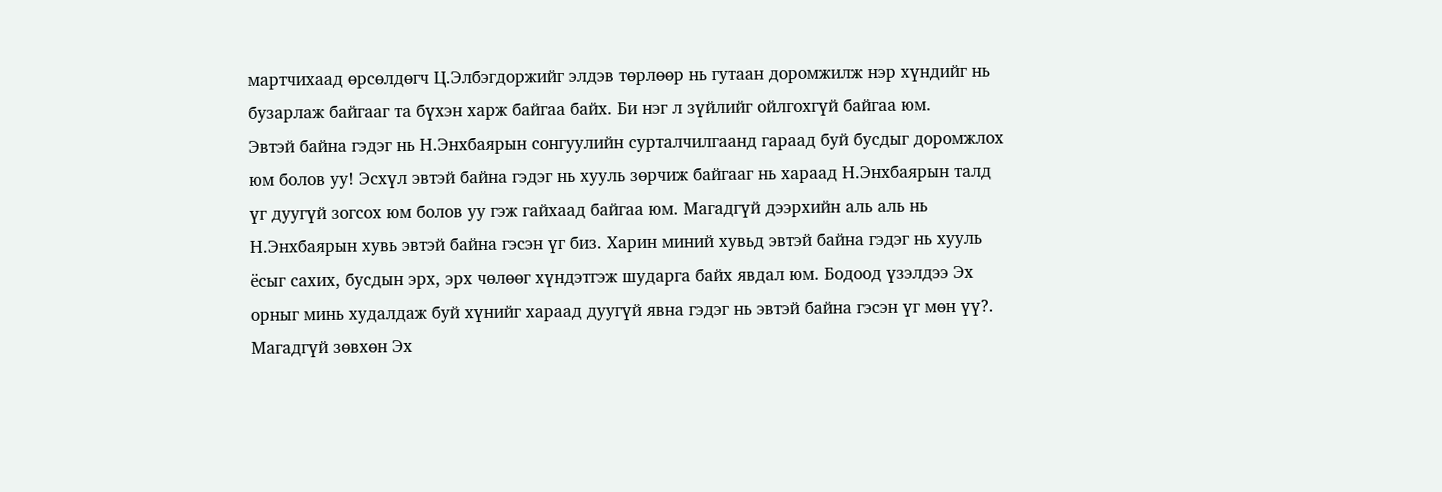мартчихаад өрсөлдөгч Ц.Элбэгдоржийг элдэв төрлөөр нь гутаан доромжилж нэр хүндийг нь бузарлаж байгааг та бүхэн харж байгаа байх. Би нэг л зүйлийг ойлгохгүй байгаа юм.
Эвтэй байна гэдэг нь Н.Энхбаярын сонгуулийн сурталчилгаанд гараад буй бусдыг доромжлох юм болов уу! Эсхүл эвтэй байна гэдэг нь хууль зөрчиж байгааг нь хараад Н.Энхбаярын талд үг дуугүй зогсох юм болов уу гэж гайхаад байгаа юм. Магадгүй дээрхийн аль аль нь Н.Энхбаярын хувь эвтэй байна гэсэн үг биз. Харин миний хувьд эвтэй байна гэдэг нь хууль ёсыг сахих, бусдын эрх, эрх чөлөөг хүндэтгэж шударга байх явдал юм. Бодоод үзэлдээ Эх орныг минь худалдаж буй хүнийг хараад дуугүй явна гэдэг нь эвтэй байна гэсэн үг мөн үү?. Магадгүй зөвхөн Эх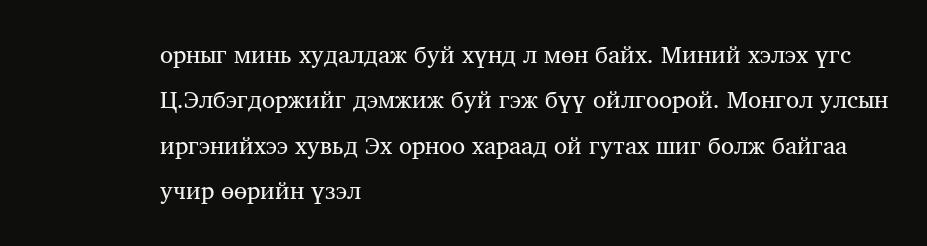орныг минь худалдаж буй хүнд л мөн байх. Миний хэлэх үгс Ц.Элбэгдоржийг дэмжиж буй гэж бүү ойлгоорой. Монгол улсын иргэнийхээ хувьд Эх орноо хараад ой гутах шиг болж байгаа учир өөрийн үзэл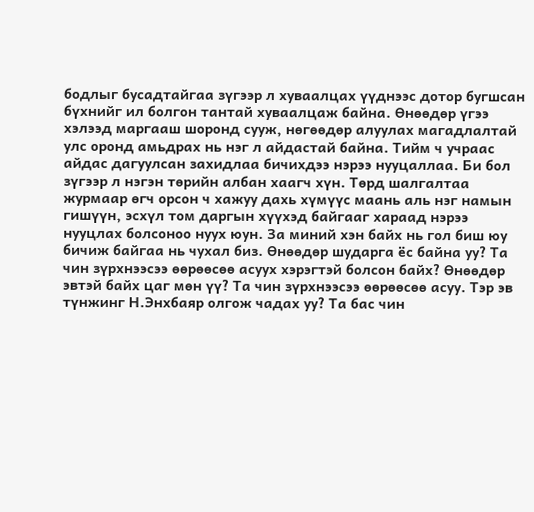бодлыг бусадтайгаа зүгээр л хуваалцах үүднээс дотор бугшсан бүхнийг ил болгон тантай хуваалцаж байна. Өнөөдөр үгээ хэлээд маргааш шоронд сууж, нөгөөдөр алуулах магадлалтай улс оронд амьдрах нь нэг л айдастай байна. Тийм ч учраас айдас дагуулсан захидлаа бичихдээ нэрээ нууцаллаа. Би бол зүгээр л нэгэн төрийн албан хаагч хүн. Төрд шалгалтаа журмаар өгч орсон ч хажуу дахь хүмүүс маань аль нэг намын гишүүн, эсхүл том даргын хүүхэд байгааг хараад нэрээ нууцлах болсоноо нуух юун. За миний хэн байх нь гол биш юу бичиж байгаа нь чухал биз. Өнөөдөр шударга ёс байна уу? Та чин зүрхнээсээ өөрөөсөө асуух хэрэгтэй болсон байх? Өнөөдөр эвтэй байх цаг мөн үү? Та чин зүрхнээсээ өөрөөсөө асуу. Тэр эв түнжинг Н.Энхбаяр олгож чадах уу? Та бас чин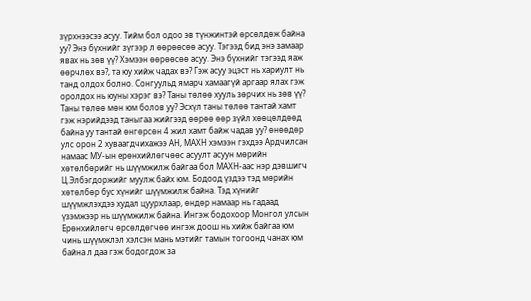зүрхнээсээ асуу. Тийм бол одоо эв түнжинтэй өрсөлдөж байна уу? Энэ бүхнийг зүгээр л өөрөөсөө асуу. Тэгээд бид энэ замаар явах нь зөв үү? Хэмээн өөрөөсөө асуу. Энэ бүхнийг тэгээд яаж өөрчлөх вэ?, та юу хийж чадах вэ? Гэж асуу эцэст нь хариулт нь танд олдох болно. Сонгуульд ямарч хамаагүй аргаар ялах гэж оролдох нь юуны хэрэг вэ? Таны төлөө хууль зөрчих нь зөв үү? Таны төлөө мөн юм болов уу? Эсхүл таны төлөө тантай хамт гэж нэрийдээд таныгаа жийгээд өөрөө өөр зүйл хөөцөлдөөд байна уу тантай өнгөрсөн 4 жил хамт байж чадав уу? өнөөдөр улс орон 2 хуваагдчихажээ АН, МАХН хэмээн гэхдээ Ардчилсан намаас МУ-ын ерөнхийлөгчөөс асуулт асуун мөрийн хөтөлбөрийг нь шүүмжилж байгаа бол МАХН-аас нэр дэвшигч Ц.Элбэгдоржийг муулж байх юм. Бодоод үздээ тэд мөрийн хөтөлбөр бус хүнийг шүүмжилж байна. Тэд хүнийг шүүмжлэхдээ худал цуурхлаар, өндөр намаар нь гадаад үзэмжээр нь шүүмжилж байна. Ингэж бодохоор Монгол улсын Ерөнхийлөгч өрсөлдөгчөө ингэж доош нь хийж байгаа юм чинь шүүмжлэл хэлсэн мань мэтийг тамын тогоонд чанах юм байна л даа гэж бодогдож за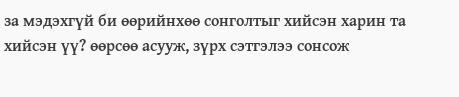за мэдэхгүй би өөрийнхөө сонголтыг хийсэн харин та хийсэн үү? өөрсөө асууж, зүрх сэтгэлээ сонсож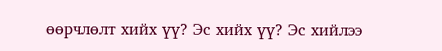өөрчлөлт хийх үү? Эс хийх үү? Эс хийлээ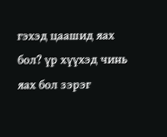гэхэд цаашид яах бол? үр хүүхэд чинь яах бол зэрэг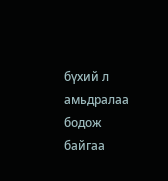бүхий л амьдралаа бодож байгаа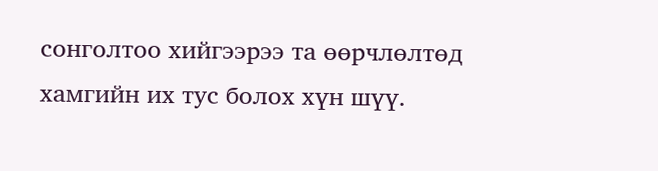сонголтоо хийгээрээ та өөрчлөлтөд хамгийн их тус болох хүн шүү.